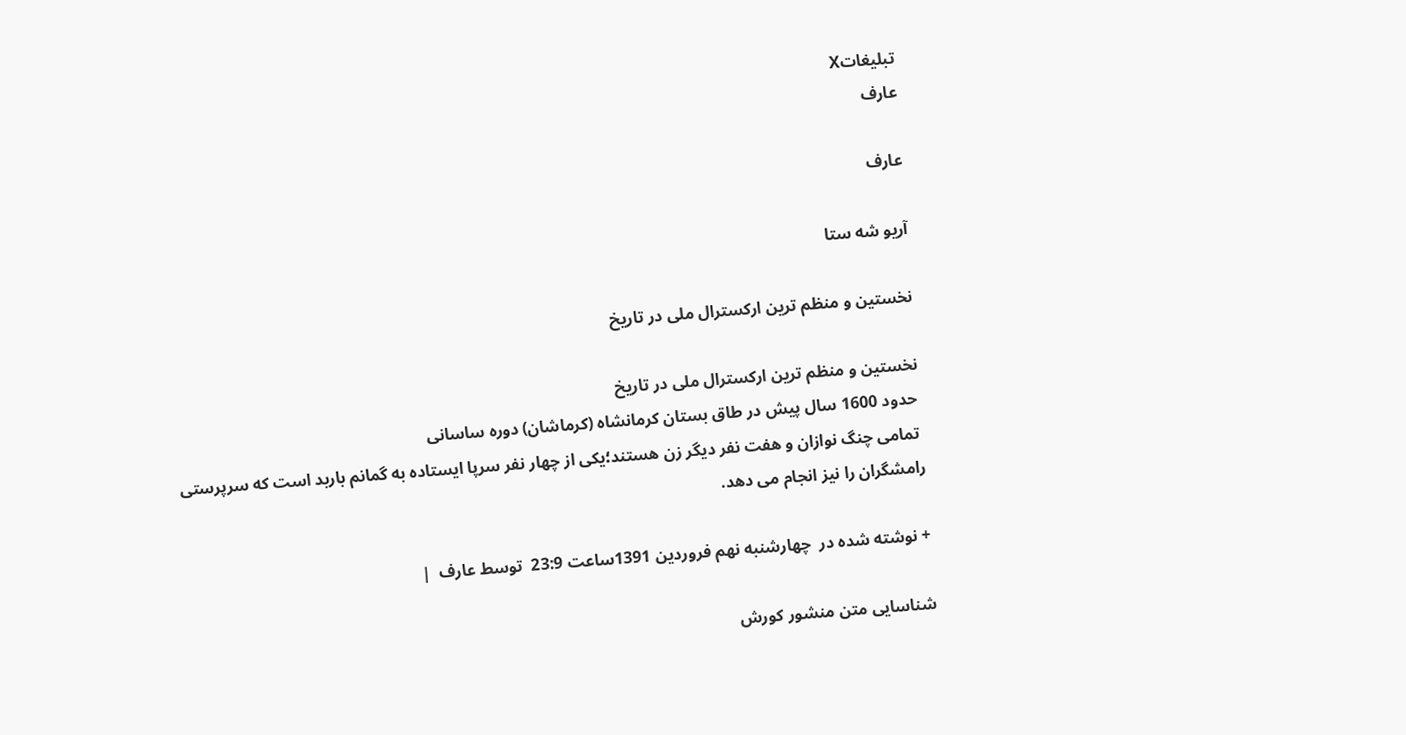تبليغاتX
عارف

عارف

آريو شه ستا

نخستین و منظم ترین ارکسترال ملی در تاریخ

نخستین و منظم ترین ارکسترال ملی در تاریخ
 حدود 1600 سال پیش در طاق بستان کرمانشاه (کرماشان) دوره ساسانی
 تمامی چنگ نوازان و هفت نفر دیگر زن هستند؛یکی از چهار نفر سرپا ایستاده به گمانم باربد است که سرپرستی رامشگران را نیز انجام می دهد.

+ نوشته شده در  چهارشنبه نهم فروردین 1391ساعت 23:9  توسط عارف  |

شناسایی متن منشور کورش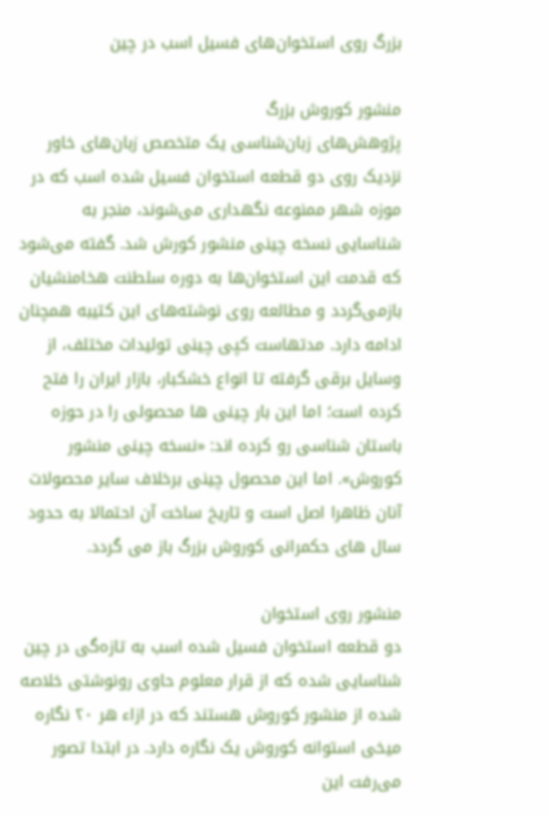بزرگ روی استخوان‌های فسیل اسب در چین

منشور کوروش بزرگ
پژوهش‌های زبان‌شناسی یک متخصص زبان‌های خاور نزدیک روی دو قطعه استخوان فسیل شده اسب که در موزه شهر ممنوعه نگهداری می‌شوند، منجر به شناسایی نسخه چینی منشور کورش شد. گفته می‌شود که قدمت این استخوان‌ها به دوره سلطنت هخامنشیان بازمی‌گردد و مطالعه روی نوشته‌های این کتیبه همچنان ادامه دارد. مدتهاست کپی چینی تولیدات مختلف، از وسایل برقی گرفته تا انواع خشکبار، بازار ایران را فتح کرده است؛ اما این بار چینی ها محصولی را در حوزه باستان شناسی رو کرده اند: «نسخه چینی منشور کوروش». اما این محصول چینی برخلاف سایر محصولات آنان ظاهرا اصل است و تاریخ ساخت آن احتمالا به حدود سال های حکمرانی کوروش بزرگ باز می گردد.

منشور روی استخوان
دو قطعه استخوان فسیل شده اسب به ‌تازه‌گی در چین شناسایی شده که از قرار معلوم حاوی رونوشتی خلاصه شده از منشور کوروش هستند که در ازاء هر ۲۰ نگاره میخی استوانه کوروش یک نگاره دارد. در ابتدا تصور می‌رفت این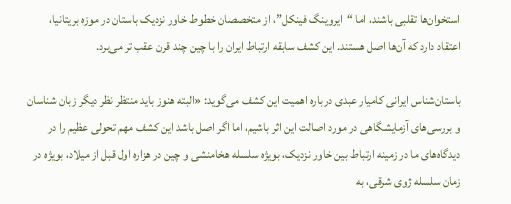استخوان‌ها تقلبی باشند، اما “ایروینگ فینکل”، از متخصصان خطوط خاور نزدیک باستان در موزه بریتانیا، اعتقاد دارد که آن‌ها اصل هستند. این کشف سابقه ارتباط ایران را با چین چند قرن عقب تر می‌برد.

باستان‌شناس ایرانی کامیار عبدی درباره اهمیت این کشف می‌گوید: «البته هنوز باید منتظر نظر دیگر زبان ‌شناسان و بررسی‌های آزمایشگاهی در مورد اصالت این اثر باشیم، اما اگر اصل باشد این کشف مهم تحولی عظیم را در دیدگاه‌های ما در زمینه ارتباط بین خاور نزدیک، بویژه سلسله هخامنشی و چین در هزاره اول قبل از میلاد، بویژه در زمان سلسله ژوی شرقی، به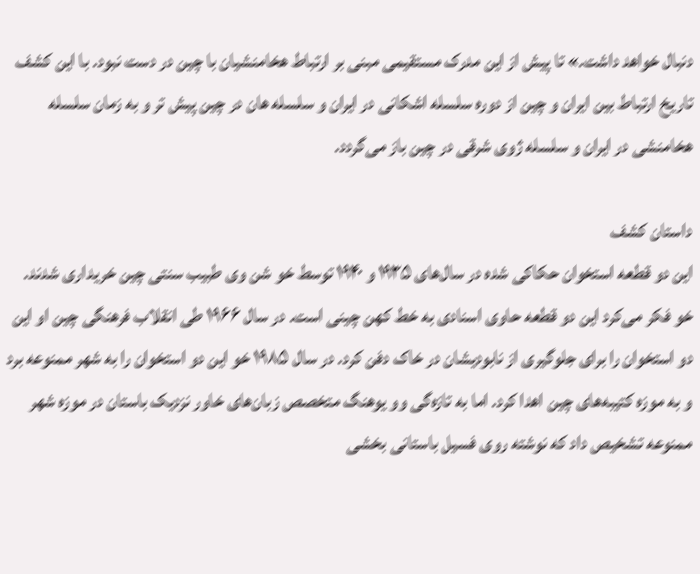دنبال خواهد داشت.» تا پیش از این مدرک مستقیمی مبنی بر ارتباط هخامنشیان با چین در دست نبود. با این کشف تاریخ ارتباط بین ایران و چین از دوره سلسله اشکانی در ایران و سلسله هان در چین پیش تر و به زمان سلسله هخامنشی در ایران و سلسله ژوی شرقی در چین باز می‌گردد.

داستان کشف
این دو قطعه استخوان حکاکی شده در سال‌های ۱۹۳۵ و ۱۹۴۰ توسط خو شن‌ وی طبیب سنتی چین خریداری شدند. خو فکر می‌کرد این دو قطعه حاوی اسنادی به خط کهن چینی است. در سال ۱۹۶۶ طی انقلاب فرهنگی چین او این دو استخوان را برای جلوگیری از نابودیشان در خاک دفن کرد. در سال ۱۹۸۵ خو این دو استخوان را به شهر ممنوعه برد و به موزه کتیبه‌های چین اهدا کرد. اما به تازه‌گی وو یوهنگ متخصص زبان‌های خاور نزدیک باستان در موزه شهر ممنوعه تشخیص داد که نوشته روی فسیل باستانی بخشی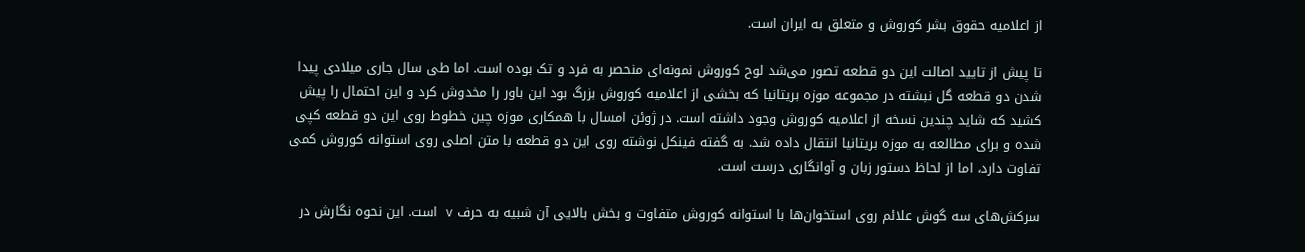از اعلامیه حقوق بشر کوروش و متعلق به ایران است.

تا پیش از تایید اصالت این دو قطعه تصور می‌شد لوح کوروش نمونه‌ای منحصر به فرد و تک بوده است. اما طی سال جاری میلادی پیدا شدن دو قطعه گل نبشته در مجموعه موزه بریتانیا که بخشی از اعلامیه کوروش بزرگ بود این باور را مخدوش کرد و این احتمال را پیش کشید که شاید چندین نسخه از اعلامیه کوروش وجود داشته است. در ژوئن امسال با همکاری موزه چین خطوط روی این دو قطعه کپی شده و برای مطالعه به موزه بریتانیا انتقال داده شد. به گفته فینکل نوشته روی این دو قطعه با متن اصلی روی استوانه کوروش کمی تفاوت دارد، اما از لحاظ دستور زبان و آوانگاری درست است.

سرکش‌های سه گوش علائم روی استخوان‌ها با استوانه کوروش متفاوت و بخش بالایی آن شبیه به حرف v است. این نحوه نگارش در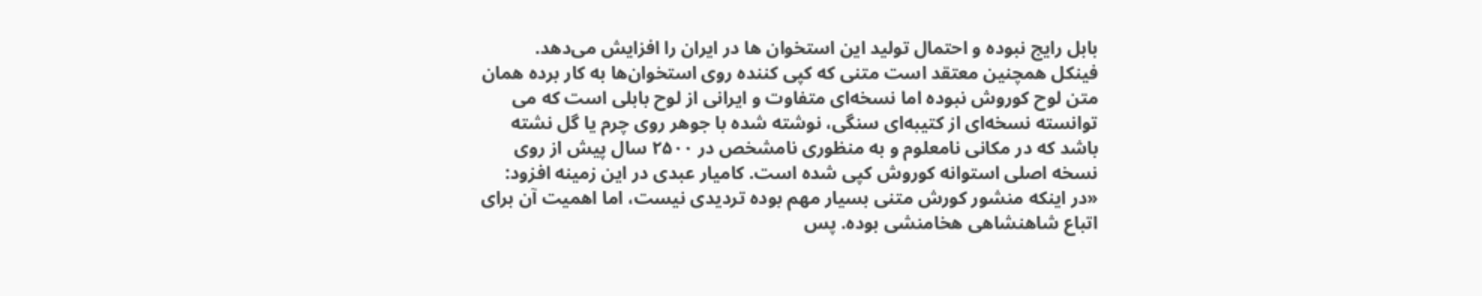بابل رایج نبوده و احتمال تولید این استخوان ها در ایران را افزایش می‌دهد.
فینکل همچنین معتقد است متنی که کپی کننده روی استخوان‌ها به کار برده همان متن لوح کوروش نبوده اما نسخه‌ای متفاوت و ایرانی از لوح بابلی است که می توانسته نسخه‌ای از کتیبه‌ای سنگی، نوشته شده با جوهر روی چرم یا گل نشته باشد که در مکانی نامعلوم و به منظوری نامشخص در ۲۵۰۰ سال پیش از روی نسخه اصلی استوانه کوروش کپی شده است. کامیار عبدی در این زمینه افزود: «در اینکه منشور کورش متنی بسیار مهم بوده تردیدی نیست، اما اهمیت آن برای اتباع شاهنشاهی هخامنشی بوده. پس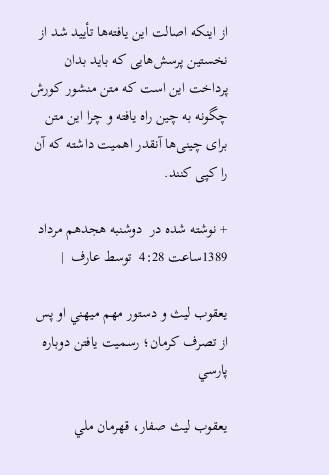از اینکه اصالت این یافته‌ها تأیید شد از نخستین پرسش‌هایی که باید بدان پرداخت این است که متن منشور کورش چگونه به چین راه یافته و چرا این متن برای چینی‌ها آنقدر اهمیت داشته که آن را کپی کنند.

+ نوشته شده در  دوشنبه هجدهم مرداد 1389ساعت 4:28  توسط عارف  |

يعقوب ليث و دستور مهم ميهني او پس از تصرف كرمان؛ رسميت يافتن دوباره پارسي

يعقوب ليث صفار، قهرمان ملي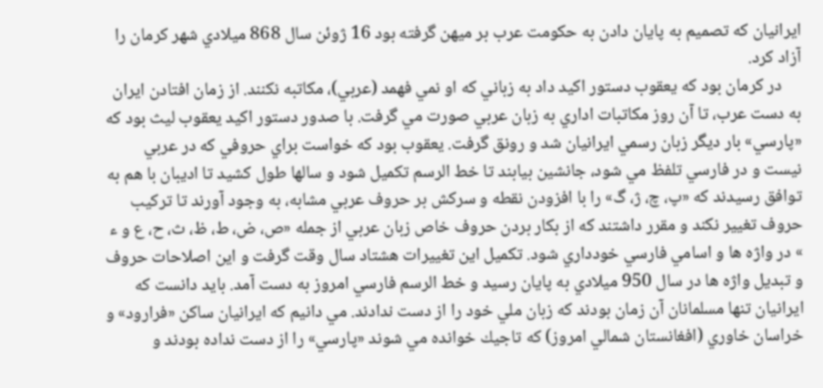ايرانيان كه تصميم به پايان دادن به حكومت عرب بر ميهن گرفته بود 16 ژوئن سال 868 ميلادي شهر كرمان را آزاد كرد.
     در كرمان بود كه يعقوب دستور اكيد داد به زباني كه او نمي فهمد (عربي)، مكاتبه نكنند. از زمان افتادن ايران به دست عرب، تا آن روز مكاتبات اداري به زبان عربي صورت مي گرفت. با صدور دستور اكيد يعقوب ليث بود كه «پارسي» بار ديگر زبان رسمي ايرانيان شد و رونق گرفت. يعقوب بود كه خواست براي حروفي كه در عربي نيست و در فارسي تلفظ مي شود، جانشين بيابند تا خط الرسم تكميل شود و سالها طول كشيد تا اديبان با هم به توافق رسيدند كه «پ، چ، ژ، گ» را با افزودن نقطه و سركش بر حروف عربي مشابه، به وجود آورند تا تركيب حروف تغيير نكند و مقرر داشتند كه از بكار بردن حروف خاص زبان عربي از جمله «ص، ض، ط، ظ، ث، ح، ع و ء » در واژه ها و اسامي فارسي خودداري شود. تكميل اين تغييرات هشتاد سال وقت گرفت و اين اصلاحات حروف و تبديل واژه ها در سال 950 ميلادي به پايان رسيد و خط الرسم فارسي امروز به دست آمد. بايد دانست كه ايرانيان تنها مسلمانان آن زمان بودند كه زبان ملي خود را از دست ندادند. مي دانيم كه ايرانيان ساكن «فرارود» و خراسان خاوري (افغانستان شمالي امروز) كه تاجيك خوانده مي شوند «پارسي» را از دست نداده بودند و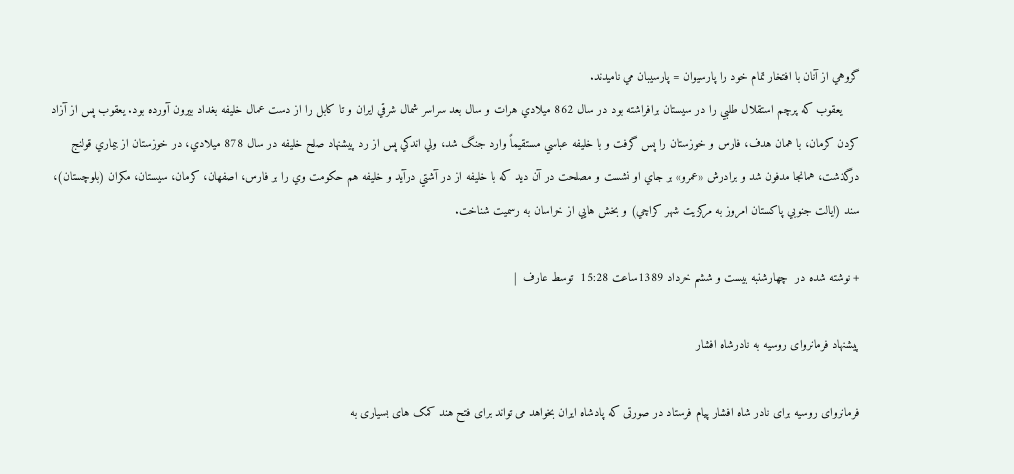گروهي از آنان با افتخار تمام خود را پارسيوان = پارسيبان مي ناميدند.
     يعقوب كه پرچم استقلال طلبي را در سيستان برافراشته بود در سال 862 ميلادي هرات و سال بعد سراسر شمال شرقي ايران و تا كابل را از دست عمال خليفه بغداد بيرون آورده بود. يعقوب پس از آزاد كردن كرمان، با همان هدف، فارس و خوزستان را پس گرفت و با خليفه عباسي مستقيماً وارد جنگ شد، ولي اندكي پس از رد پيشنهاد صلح خليفه در سال 878 ميلادي، در خوزستان از بيماري قولنج درگذشت، همانجا مدفون شد و برادرش «عمرو» بر جاي او نشست و مصلحت در آن ديد كه با خليفه از در آشتي درآيد و خليفه هم حكومت وي را بر فارس، اصفهان، كرمان، سيستان، مكران (بلوچستان)، سند (ايالت جنوبي پاكستان امروز به مركزيت شهر كراچي) و بخش هايي از خراسان به رسميت شناخت.

+ نوشته شده در  چهارشنبه بیست و ششم خرداد 1389ساعت 15:28  توسط عارف  |

پیشنهاد فرمانروای روسیه به نادرشاه افشار

فرمانروای روسیه برای نادر شاه افشار پیام فرستاد در صورتی که پادشاه ایران بخواهد می تواند برای فتح هند کمک های بسیاری به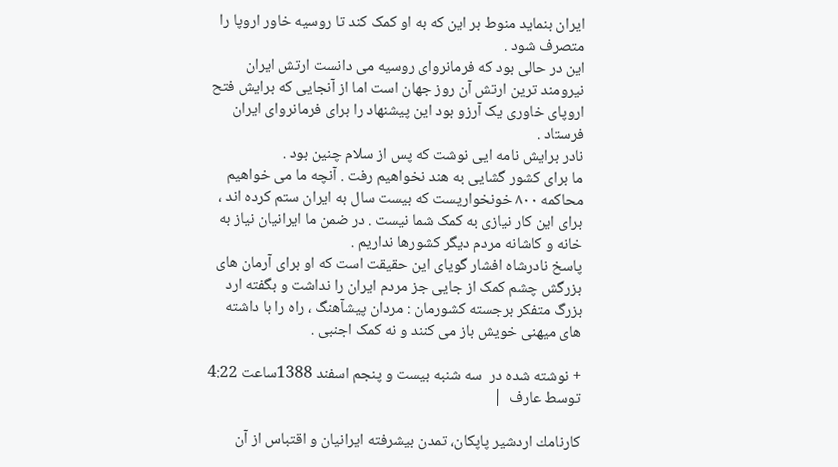ایران بنماید منوط بر این که به او کمک کند تا روسیه خاور اروپا را متصرف شود .
این در حالی بود که فرمانروای روسیه می دانست ارتش ایران نیرومند ترین ارتش آن روز جهان است اما از آنجایی که برایش فتح اروپای خاوری یک آرزو بود این پیشنهاد را برای فرمانروای ایران فرستاد .
نادر برایش نامه ایی نوشت که پس از سلام چنین بود .
ما برای کشور گشایی به هند نخواهیم رفت . آنچه ما می خواهیم محاکمه ۸۰۰ خونخواریست که بیست سال به ایران ستم کرده اند ، برای این کار نیازی به کمک شما نیست . در ضمن ما ایرانیان نیاز به خانه و کاشانه مردم دیگر کشورها نداریم .
پاسخ نادرشاه افشار گویای این حقیقت است که او برای آرمان های بزرگش چشم کمک از جایی جز مردم ایران را نداشت و بگفته ارد بزرگ متفکر برجسته کشورمان : مردان پیشآهنگ ، راه را با داشته های میهنی خویش باز می کنند و نه کمک اجنبی .

+ نوشته شده در  سه شنبه بیست و پنجم اسفند 1388ساعت 4:22  توسط عارف  |

كارنامك اردشير پاپكان، تمدن بيشرفته ايرانيان و اقتباس از آن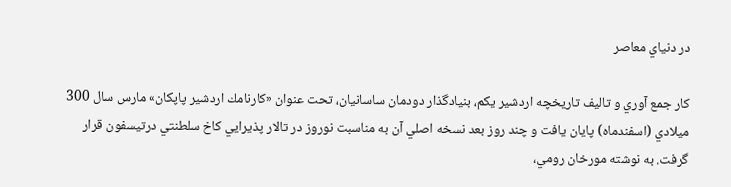در دنياي معاصر

كار جمع آوري و تاليف تاريخچه اردشير يكم، بنيادگذار دودمان ساسانيان، تحت عنوان «كارنامك اردشير پاپكان» مارس سال 300 ميلادي (اسفندماه) پايان يافت و چند روز بعد نسخه اصلي آن به مناسبت نوروز در تالار پذيرايي كاخ سلطنتي درتيسفون قرار گرفت. به نوشته مورخان رومي،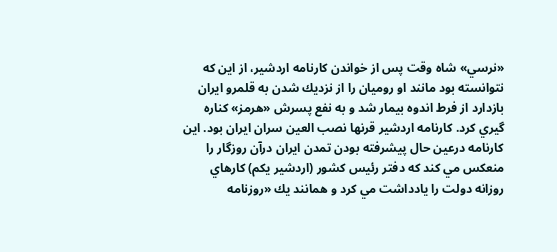«نرسي» شاه وقت پس از خواندن كارنامه اردشير، از اين كه نتوانسته بود مانند او روميان را از نزديك شدن به قلمرو ايران بازدارد از فرط اندوه بيمار شد و به نفع پسرش «هرمز» كناره گيري كرد. كارنامه اردشير قرنها نصب العين سران ايران بود. اين كارنامه درعين حال پيشرفته بودن تمدن ايران درآن روزگار را منعكس مي كند كه دفتر رئيس كشور (اردشير يكم) كارهاي روزانه دولت را يادداشت مي كرد و همانند يك «روزنامه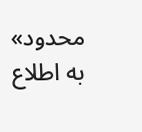محدود» به اطلاع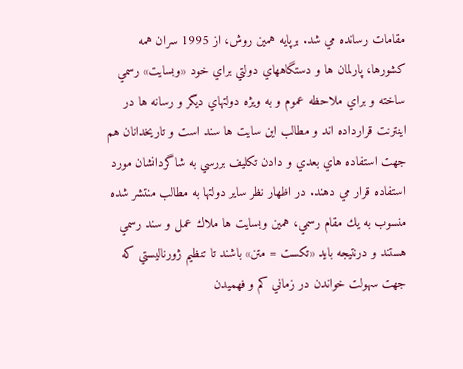مقامات رسانده مي شد. برپايه همين روش، از 1995 سران همه كشورها، پارلمان ها و دستگاههاي دولتي براي خود «وبسايت» رسمي ساخته و براي ملاحظه عموم و به ويژه دولتهاي ديگر و رسانه ها در اينترنت قرارداده اند و مطالب اين سايت ها سند است و تاريخدانان هم جهت استفاده هاي بعدي و دادن تكليف بررسي به شاگردانشان مورد استفاده قرار مي دهند. در اظهار نظر ساير دولتها به مطالب منتشر شده منسوب به يك مقام رسمي، همين وبسايت ها ملاك عمل و سند رسمي هستند و درنتيجه بايد «تكست = متن» باشند تا تنظيم ژورناليستي كه جهت سهولت خواندن در زماني كم و فهميدن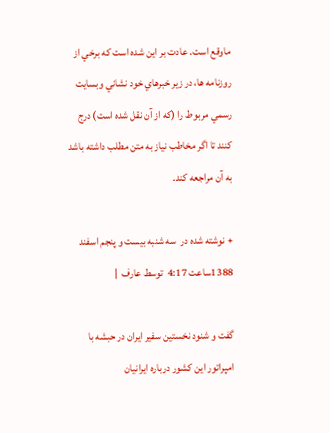ماوقع است. عادت بر اين شده است كه برخي از روزنامه ها، در زير خبرهاي خود نشاني وبسايت رسمي مربوط را (که از آن نقل شده است) درج كنند تا اگر مخاطب نياز به متن مطلب داشته باشد به آن مراجعه كند.

+ نوشته شده در  سه شنبه بیست و پنجم اسفند 1388ساعت 4:17  توسط عارف  |

گفت و شنود نخستين سفير ايران در حبشه با امپراتور اين كشور درباره ايرانيان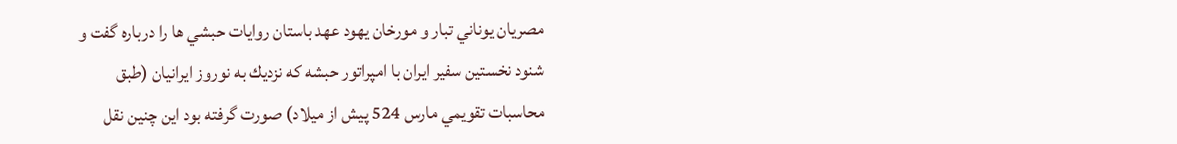مصريان يوناني تبار و مورخان يهود عهد باستان روايات حبشي ها را درباره گفت و شنود نخستين سفير ايران با امپراتور حبشه كه نزديك به نوروز ايرانيان (طبق محاسبات تقويمي مارس 524 پيش از ميلاد) صورت گرفته بود اين چنين نقل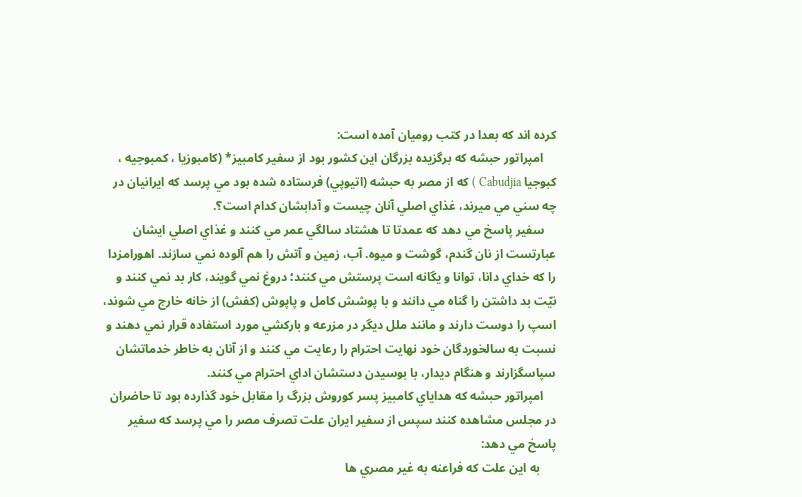کرده اند كه بعدا در كتب روميان آمده است:
    امپراتور حبشه كه برگزيده بزرگان اين كشور بود از سفير كامبيز* (كامبوزيا ، كمبوجيه ، كبوجيا Cabudjia ) كه از مصر به حبشه (اتيوپي) فرستاده شده بود مي پرسد كه ايرانيان در چه سني مي ميرند، غذاي اصلي آنان چيست و آدابشان كدام است؟.
    سفير پاسخ مي دهد كه عمدتا تا هشتاد سالگي عمر مي كنند و غذاي اصلي ايشان عبارتست از نان گندم، گوشت و ميوه. آب، زمين و آتش را هم آلوده نمي سازند. اهورامزدا را كه خداي دانا، توانا و يگانه است پرستش مي كنند؛ دروغ نمي گويند، كار بد نمي كنند و نيّت بد داشتن را گناه مي دانند و با پوشش كامل و پاپوش (كفش) از خانه خارج مي شوند، اسپ را دوست دارند و مانند ملل ديگر در مزرعه و باركشي مورد استفاده قرار نمي دهند و نسبت به سالخوردگان خود نهايت احترام را رعايت مي كنند و از آنان به خاطر خدماتشان سپاسگزارند و هنگام ديدار، با بوسيدن دستشان اداي احترام مي كنند.
    امپراتور حبشه كه هداياي كامبيز پسر كوروش بزرگ را مقابل خود گذارده بود تا حاضران در مجلس مشاهده كنند سپس از سفير ايران علت تصرف مصر را مي پرسد كه سفير پاسخ مي دهد:
     به اين علت كه فراعنه به غير مصري ها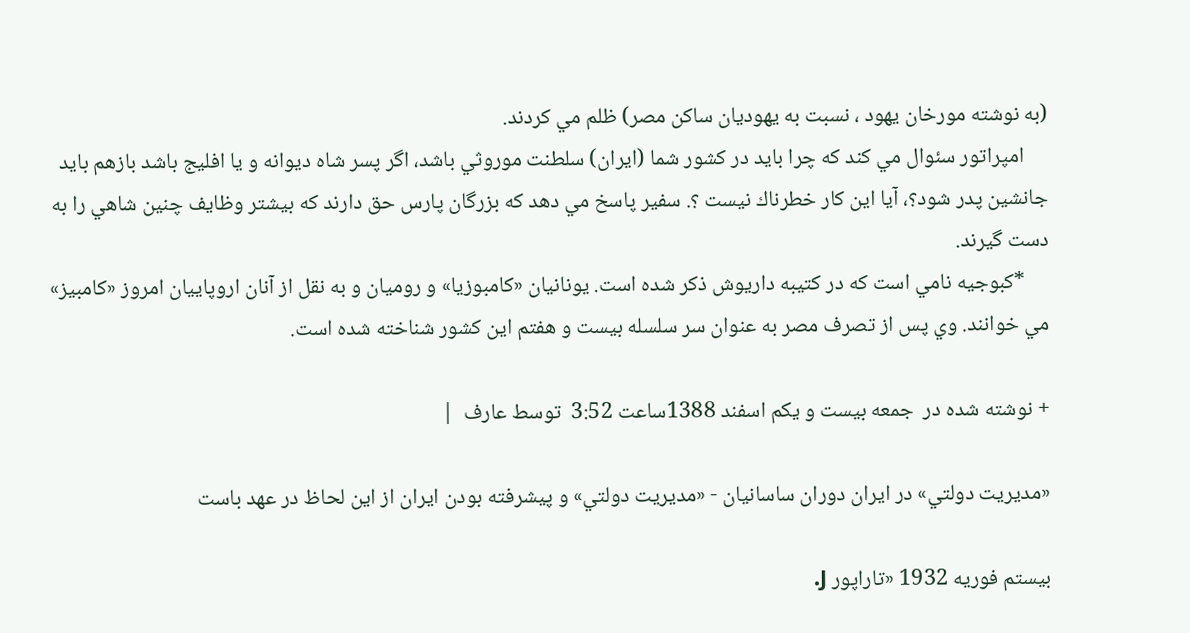(به نوشته مورخان يهود ، نسبت به يهوديان ساكن مصر) ظلم مي كردند.
     امپراتور سئوال مي كند كه چرا بايد در كشور شما (ايران) سلطنت موروثي باشد، اگر پسر شاه ديوانه و يا افليج باشد بازهم بايد جانشين پدر شود؟، آيا اين كار خطرناك نيست ؟. سفير پاسخ مي دهد كه بزرگان پارس حق دارند كه بيشتر وظايف چنين شاهي را به دست گيرند.
     *كبوجيه نامي است كه در كتيبه داريوش ذكر شده است. يونانيان «كامبوزيا» و روميان و به نقل از آنان اروپاييان امروز «كامبيز» مي خوانند. وي پس از تصرف مصر به عنوان سر سلسله بيست و هفتم اين كشور شناخته شده است.

+ نوشته شده در  جمعه بیست و یکم اسفند 1388ساعت 3:52  توسط عارف  |

«مديريت دولتي» در ایران دوران ساسانیان - «مديريت دولتي» و پيشرفته بودن ايران از اين لحاظ در عهد باست

بيستم فوريه 1932 «تاراپور J.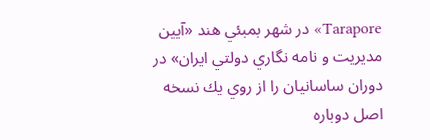Tarapore» در شهر بمبئي هند «آيين مديريت و نامه نگاري دولتي ايران» در دوران ساسانيان را از روي يك نسخه اصل دوباره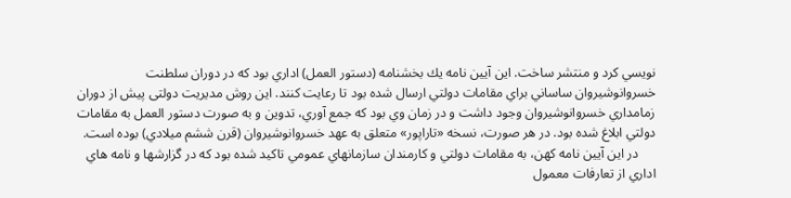نويسي كرد و منتشر ساخت. اين آيين نامه يك بخشنامه (دستور العمل) اداري بود كه در دوران سلطنت خسروانوشيروان ساساني براي مقامات دولتي ارسال شده بود تا رعايت كنند. این روش مدیریت دولتی پيش از دوران زمامداري خسروانوشيروان وجود داشت و در زمان وي بود كه جمع آوري، تدوين و به صورت دستور العمل به مقامات دولتي ابلاغ شده بود. در هر صورت، نسخه «تاراپور» متعلق به عهد خسروانوشيروان (قرن ششم ميلادي) بوده است.
     در اين آيين نامه كهن، به مقامات دولتي و كارمندان سازمانهاي عمومي تاكيد شده بود كه در گزارشها و نامه هاي اداري از تعارفات معمول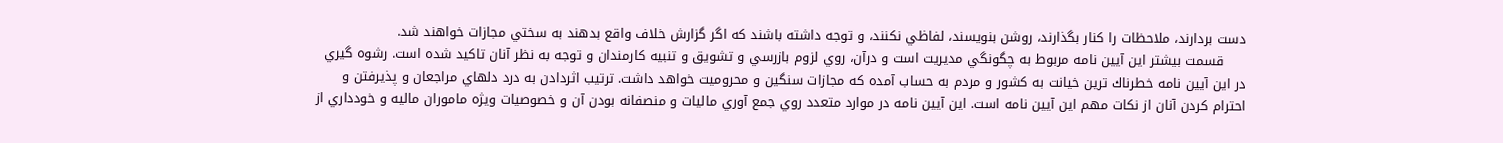دست بردارند، ملاحظات را كنار بگذارند، روشن بنويسند، لفاظي نكنند، و توجه داشته باشند كه اگر گزارش خلاف واقع بدهند به سختي مجازات خواهند شد.
     قسمت بيشتر اين آيين نامه مربوط به چگونگي مديريت است و درآن، روي لزوم بازرسي و تشويق و تنبيه كارمندان و توجه به نظر آنان تاكيد شده است. رشوه گيري در اين آيين نامه خطرناك ترين خيانت به كشور و مردم به حساب آمده كه مجازات سنگين و محروميت خواهد داشت. ترتيب اثردادن به درد دلهاي مراجعان و پذيرفتن و احترام كردن آنان از نكات مهم اين آيين نامه است. اين آيين نامه در موارد متعدد روي جمع آوري ماليات و منصفانه بودن آن و خصوصيات ويژه ماموران ماليه و خودداري از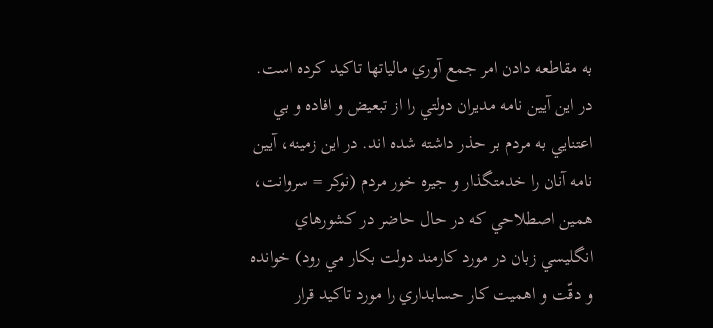به مقاطعه دادن امر جمع آوري مالياتها تاكيد كرده است. در اين آيين نامه مديران دولتي را از تبعيض و افاده و بي اعتنايي به مردم بر حذر داشته شده اند. در این زمینه، آیین نامه آنان را خدمتگذار و جيره خور مردم (نوكر = سروانت، همين اصطلاحي كه در حال حاضر در كشورهاي انگليسي زبان در مورد كارمند دولت بكار مي رود) خوانده و دقّت و اهميت كار حسابداري را مورد تاكيد قرار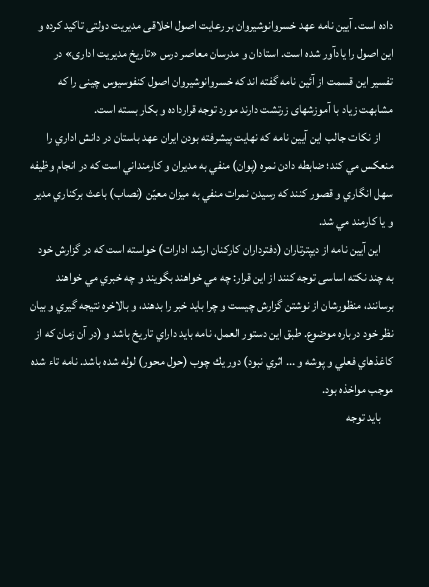داده است. آیین نامه عهد خسروانوشیروان بر رعایت اصول اخلاقی مدیریت دولتی تاکید کرده و این اصول را یادآور شده است. استادان و مدرسان معاصر درس «تاریخ مدیریت اداری» در تفسیر این قسمت از آئین نامه گفته اند که خسروانوشیروان اصول کنفوسیوس چینی را که مشابهت زیاد با آموزشهای زرتشت دارند مورد توجه قرارداده و بکار بسته است.
     از نكات جالب اين آيين نامه كه نهايت پيشرفته بودن ايران عهد باستان در دانش اداري را منعكس مي كند؛ ضابطه دادن نمره (پوان) منفي به مديران و كارمنداني است كه در انجام وظيفه سهل انگاري و قصور كنند كه رسيدن نمرات منفي به ميزان معيّن (نصاب) باعث بركناري مدير و يا كارمند مي شد.
     اين آيين نامه از ديپترتاران (دفترداران کارکنان ارشد ادارات) خواسته است كه در گزارش خود به چند نکته اساسی توجه كنند از اين قرار: چه مي خواهند بگويند و چه خبري مي خواهند برسانند، منظورشان از نوشتن گزارش چيست و چرا بايد خبر را بدهند، و بالاخره نتيجه گيري و بيان نظر خود درباره موضوع. طبق اين دستور العمل، نامه بايد داراي تاريخ باشد و (در آن زمان كه از كاغذهاي فعلي و پوشه و ... اثري نبود) دور يك چوب (حول محور) لوله شده باشد. نامه تاء شده موجب مواخذه بود.
     بايد توجه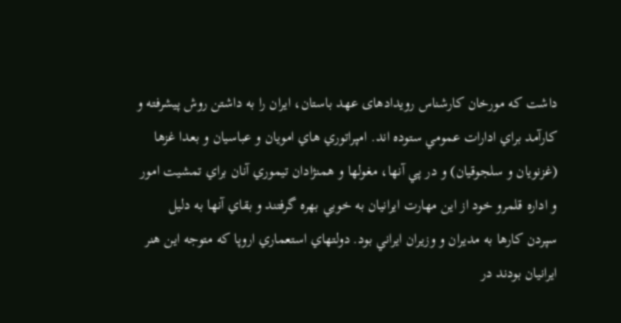داشت كه مورخان كارشناس رویدادهای عهد باستان، ايران را به داشتن روش پيشرفته و كارآمد براي ادارات عمومي ستوده اند. امپراتوري هاي امويان و عباسيان و بعدا غزها (غزنويان و سلجوقيان) و در پي آنها، مغولها و همنژادان تيموري آنان براي تمشيت امور و اداره قلمرو خود از اين مهارت ايرانيان به خوبي بهره گرفتند و بقاي آنها به دليل سپردن كارها به مديران و وزيران ايراني بود. دولتهاي استعماري اروپا كه متوجه اين هنر ايرانيان بودند در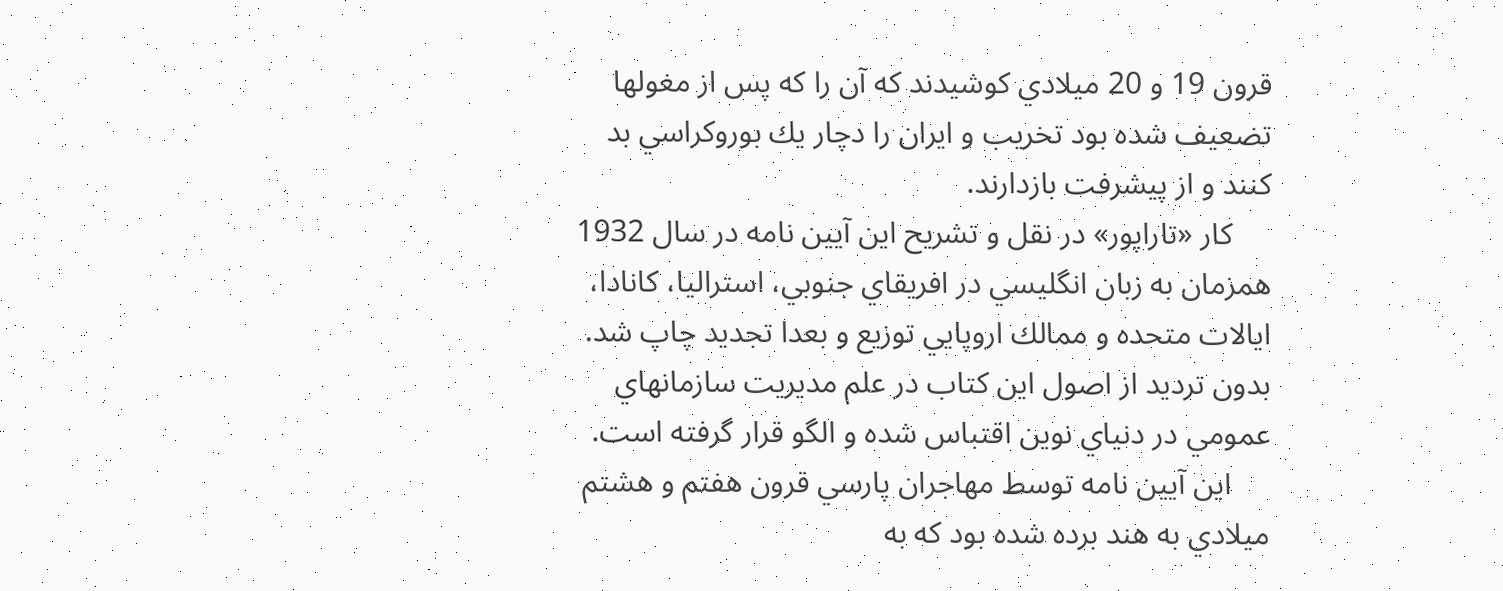قرون 19 و 20 ميلادي كوشيدند كه آن را که پس از مغولها تضعیف شده بود تخريب و ايران را دچار يك بوروكراسي بد كنند و از پيشرفت بازدارند.
     کار «تاراپور» در نقل و تشریح اين آيين نامه در سال 1932 همزمان به زبان انگليسي در افريقاي جنوبي، استراليا، كانادا، ايالات متحده و ممالك اروپايي توزيع و بعدا تجديد چاپ شد. بدون ترديد از اصول اين كتاب در علم مديريت سازمانهاي عمومي در دنياي نوين اقتباس شده و الگو قرار گرفته است.
     اين آيين نامه توسط مهاجران پارسي قرون هفتم و هشتم ميلادي به هند برده شده بود كه به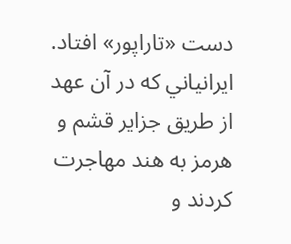دست «تاراپور» افتاد. ايرانياني كه در آن عهد از طريق جزاير قشم و هرمز به هند مهاجرت كردند و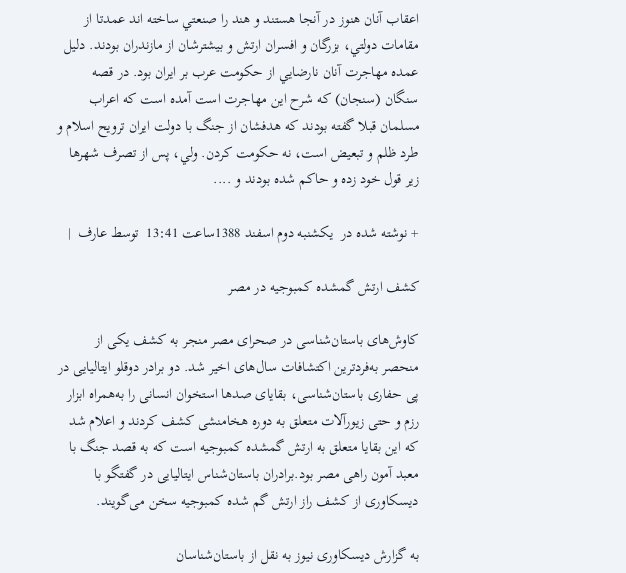اعقاب آنان هنوز در آنجا هستند و هند را صنعتي ساخته اند عمدتا از مقامات دولتي، بزرگان و افسران ارتش و بيشترشان از مازندران بودند. دليل عمده مهاجرت آنان نارضايي از حكومت عرب بر ايران بود. در قصه سنگان (سنجان) که شرح اين مهاجرت است آمده است كه اعراب مسلمان قبلا گفته بودند كه هدفشان از جنگ با دولت ايران ترويح اسلام و طرد ظلم و تبعیض است، نه حكومت كردن. ولي، پس از تصرف شهرها زير قول خود زده و حاكم شده بودند و ....

+ نوشته شده در  یکشنبه دوم اسفند 1388ساعت 13:41  توسط عارف  |

کشف ارتش گمشده کمبوجیه در مصر

کاوش‌های باستان‌شناسی در صحرای مصر منجر به کشف یکی از منحصر به‌فردترین اکتشافات سال‌های اخیر شد. دو برادر دوقلو ایتالیایی در پی حفاری باستان‌شناسی، بقایای صدها استخوان انسانی را به‌همراه ابزار رزم و حتی زیورآلات متعلق به دوره هخامنشی کشف کردند و اعلام شد که این بقایا متعلق به ارتش گمشده کمبوجیه است که به قصد جنگ با معبد آمون راهی مصر بود.برادران باستان‌شناس ایتالیایی در گفتگو با دیسكاوری از كشف راز ارتش گم شده كمبوجیه سخن می‌گویند.

به گزارش دیسكاوری نیوز به نقل از باستان‌شناسان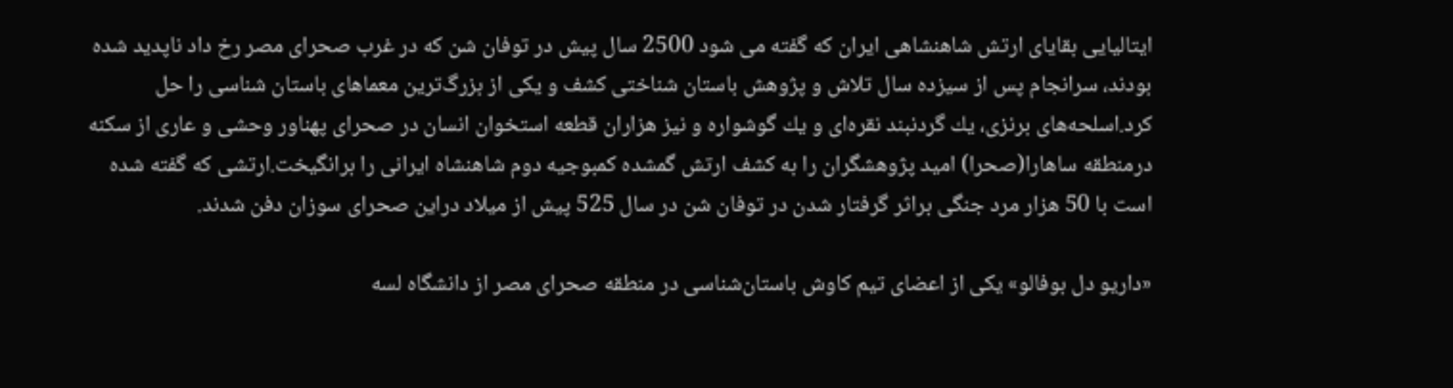ایتالیایی بقایای ارتش شاهنشاهی ایران كه گفته می شود 2500 سال پیش در توفان شن كه در غرب صحرای مصر رخ داد ناپدید شده بودند، سرانجام پس از سیزده سال تلاش و پژوهش باستان شناختی كشف و یكی از بزرگ‌ترین معماهای باستان شناسی را حل كرد.اسلحه‌های برنزی، یك گردنبند نقره‌ای و یك گوشواره و نیز هزاران قطعه استخوان انسان در صحرای پهناور وحشی و عاری از سكنه درمنطقه ساهارا(صحرا) امید پژوهشگران را به كشف ارتش گمشده كمبوجیه دوم شاهنشاه ایرانی را برانگیخت.ارتشی كه گفته شده است با 50 هزار مرد جنگی براثر گرفتار شدن در توفان شن در سال 525 پیش از میلاد دراین صحرای سوزان دفن شدند.

«داریو دل بوفالو» یكی از اعضای تیم كاوش باستان‌شناسی در منطقه صحرای مصر از دانشگاه لسه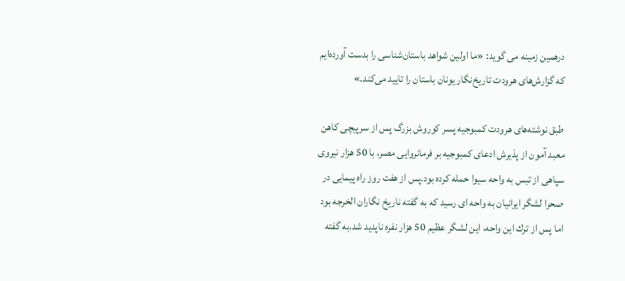درهمین زمینه می گوید: «ما اولین شواهد باستان‌شناسی را بدست آورده‌ایم كه گزارش‌های هرودت تاریخ‌نگار یونان باستان را تایید می‌كند.»

طبق نوشته‌های هرودت كمبوجیه پسر كوروش بزرگ پس از سرپیچی كاهن معبد آمون از پذیرش ادعای كمبوجیه بر فرمانروایی مصر، با 50 هزار نیروی سپاهی از تبس به واحه سیوا حمله كرده بود.پس از هفت روز راه پیمایی در صحرا لشگر ایرانیان به واحه ای رسید كه به گفته ناریخ نگاران الخرجه بود اما پس از ترك این واحه، این لشگر عظیم 50 هزار نفره ناپدید شد.به گفته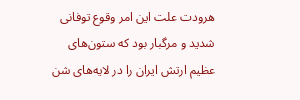هرودت علت این امر وقوع توفانی شدید و مرگبار بود كه ستون‌های عظیم ارتش ایران را در لایه‌های شن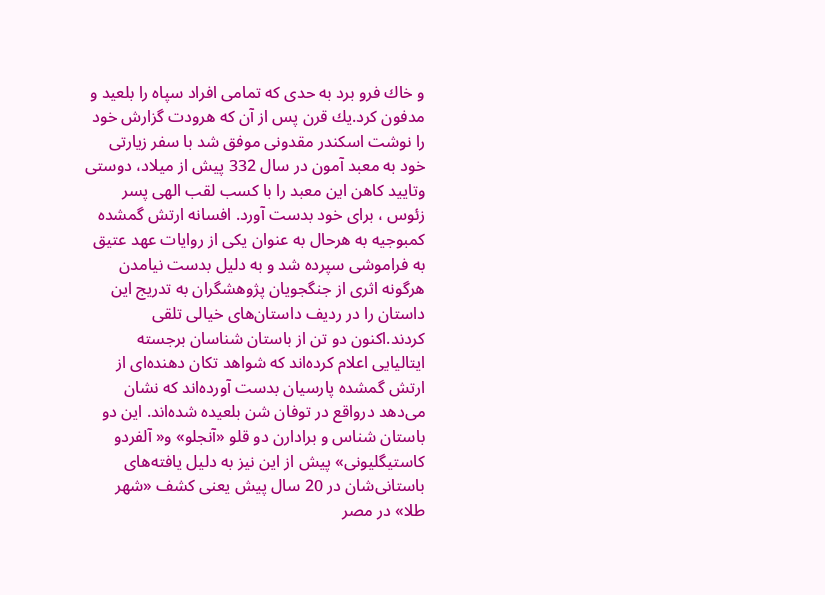و خاك فرو برد به حدی كه تمامی افراد سپاه را بلعید و مدفون كرد.یك قرن پس از آن كه هرودت گزارش خود را نوشت اسكندر مقدونی موفق شد با سفر زیارتی خود به معبد آمون در سال 332 پیش از میلاد، دوستی وتایید كاهن این معبد را با كسب لقب الهی پسر زئوس ، برای خود بدست آورد. افسانه ارتش گمشده كمبوجیه به هرحال به عنوان یكی از روایات عهد عتیق به فراموشی سپرده شد و به دلیل بدست نیامدن هرگونه اثری از جنگجویان پژوهشگران به تدریج این داستان را در ردیف داستان‌های خیالی تلقی كردند.اكنون دو تن از باستان شناسان برجسته ایتالیایی اعلام كرده‌اند كه شواهد تكان دهنده‌ای از ارتش گمشده پارسیان بدست‌ آورده‌اند كه نشان می‌دهد درواقع در توفان شن بلعیده شده‌اند. این دو باستان شناس و برادارن دو قلو «آنجلو» و« آلفردو كاستیگلیونی» پیش از این نیز به دلیل یافته‌های باستانی‌شان در 20 سال پیش یعنی كشف «شهر طلا» در مصر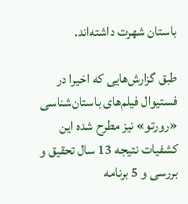باستان شهرت داشته‌اند.

طبق گزارش‌هایی كه اخیرا در فستیوال فیلم‌های باستان‌شناسی «رورتو» نیز مطرح شده این كشفیات نتیجه 13 سال تحقیق و بررسی و 5 برنامه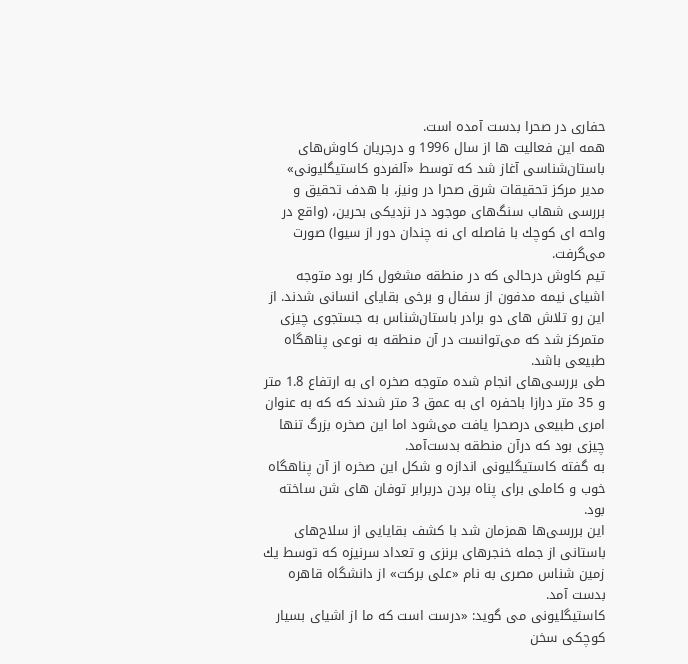حفاری در صحرا بدست آمده است.
همه این فعالیت ها از سال 1996 و درجریان كاوش‌های باستان‌شناسی آغاز شد كه توسط «آلفردو كاستیگلیونی» مدیر مركز تحقیقات شرق صحرا در ونیز، با هدف تحقیق و بررسی شهاب سنگ‌های موجود در نزدیكی بحرین، (واقع در واحه ای كوچك با فاصله ای نه چندان دور از سیوا) صورت می‌گرفت.
تیم كاوش درحالی كه در منطقه مشغول كار بود متوجه اشیای نیمه مدفون از سفال و برخی بقایای انسانی شدند. از این رو تلاش های دو برادر باستان‌شناس به جستجوی چیزی متمركز شد كه می‌توانست در آن منطقه به نوعی پناهگاه طبیعی باشد.
طی بررسی‌های انجام شده متوجه صخره ای به ارتفاع 1.8 متر و 35 متر درازا باحفره ای به عمق 3 متر شدند كه كه به عنوان امری طبیعی درصحرا یافت می‌شود اما این صخره بزرگ تنها چیزی بود كه درآن منطقه بدست‌آمد.
به گفته كاستیگلیونی اندازه و شكل این صخره از آن پناهگاه خوب و كاملی برای پناه بردن دربرابر توفان های شن ساخته بود.
این بررسی‌ها همزمان شد با كشف بقایایی از سلاح‌های باستانی از جمله خنجرهای برنزی و تعداد سرنیزه كه توسط یك زمین شناس مصری به نام «علی بركت» از دانشگاه قاهره بدست آمد.
كاستیگلیونی می گوید: «درست است كه ما از اشیای بسیار كوچكی سخن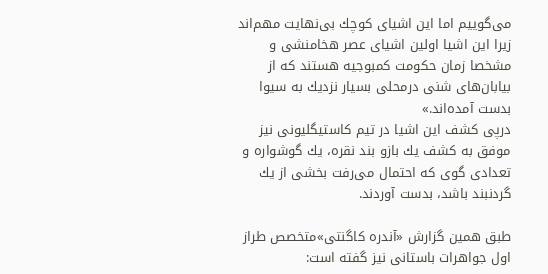می‌گوییم اما این اشیای كوچك بی‌نهایت مهم‌اند زیرا این اشیا اولین اشیای عصر هخامنشی و مشخصا زمان حكومت كمبوجیه هستند كه از بیابان‌های شنی درمحلی بسیار نزدیك به سیوا بدست آمده‌اند.»
درپی كشف این اشیا در تیم كاستیگلیونی نیز موفق به كشف یك بازو بند نقره، یك گوشواره و تعدادی گوی كه احتمال می‌رفت بخشی از یك گردنبند باشد، بدست آوردند.

طبق همین گزارش «آندره كاگنتی»متخصص طراز اول جواهرات باستانی نیز گفته است: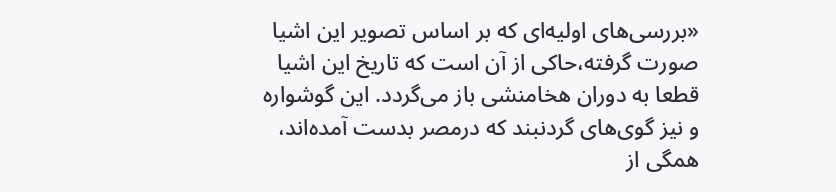«بررسی‌های اولیه‌ای كه بر اساس تصویر این اشیا صورت گرفته،حاكی از آن است كه تاریخ این اشیا قطعا به دوران هخامنشی باز می‌گردد. این گوشواره و نیز گوی‌های گردنبند كه درمصر بدست آمده‌اند، همگی از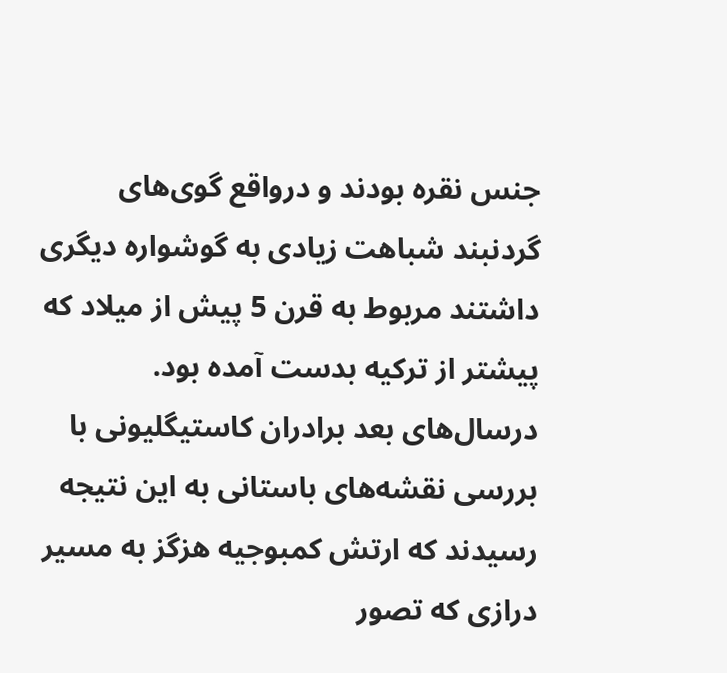جنس نقره بودند و درواقع گوی‌های گردنبند شباهت زیادی به گوشواره دیگری داشتند مربوط به قرن 5 پیش از میلاد كه پیشتر از تركیه بدست آمده بود.
درسال‌های بعد برادران كاستیگلیونی با بررسی نقشه‌های باستانی به این نتیجه رسیدند كه ارتش كمبوجیه هزگز به مسیر درازی كه تصور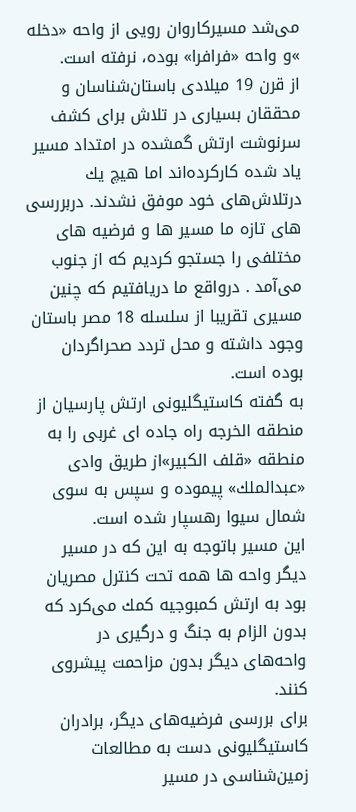می‌شد مسیركاروان رویی از واحه «دخله »و واحه «فرافرا» بوده، نرفته است.
از قرن 19 میلادی باستان‌شناسان و محققان بسیاری در تلاش برای كشف سرنوشت ارتش گمشده در امتداد مسیر یاد شده كاركرده‌اند اما هیچ یك درتلاش‌های خود موفق نشدند. دربررسی های تازه ما مسیر ها و فرضیه های مختلفی را جستجو كردیم كه از جنوب می‌آمد . درواقع ما دریافتیم كه چنین مسیری تقریبا از سلسله 18 مصر باستان وجود داشته و محل تردد صحراگردان بوده است.
به گفته كاستیگلیونی ارتش پارسیان از منطقه الخرجه راه جاده ای غربی را به منطقه «قلف الكبیر»از طریق وادی «عبدالملك» پیموده و سپس به سوی شمال سیوا رهسپار شده است.
این مسیر باتوجه به این كه در مسیر دیگر واحه ها همه تحت كنترل مصریان بود به ارتش كمبوجیه كمك می‌كرد كه بدون الزام به جنگ و درگیری در واحه‌های دیگر بدون مزاحمت پیشروی كنند.
برای بررسی فرضیه‌های دیگر، برادران كاستیگلیونی دست به مطالعات زمین‌شناسی در مسیر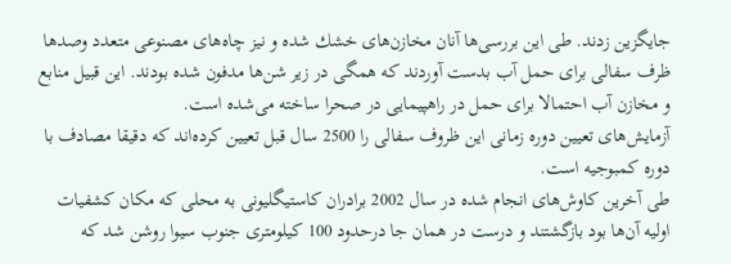جایگزین زدند. طی این بررسی‌ها آنان مخازن‌های خشك شده و نیز چاه‌های مصنوعی متعدد وصدها ظرف سفالی برای حمل آب بدست آوردند كه همگی در زیر شن‌ها مدفون شده بودند. این قبیل منابع و مخازن آب احتمالا برای حمل در راهپیمایی در صحرا ساخته می‌شده است.
آزمایش‌های تعیین دوره زمانی این ظروف سفالی را 2500 سال قبل تعیین كرده‌اند كه دقیقا مصادف با دوره كمبوجیه است.
طی آخرین كاوش‌های انجام شده در سال 2002 برادران كاستیگلیونی به محلی كه مكان كشفیات اولیه آن‌ها بود بازگشتند و درست در همان جا درحدود 100 كیلومتری جنوب سیوا روشن شد كه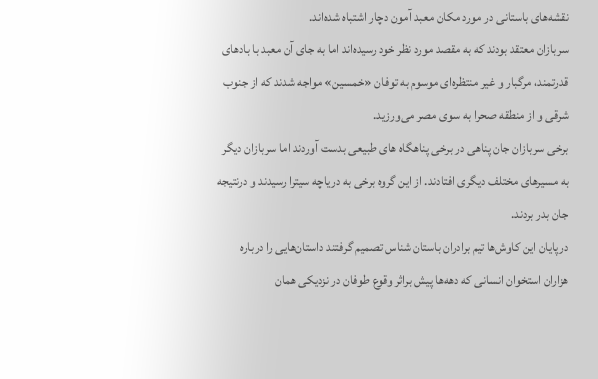نقشه‌های باستانی در مورد مكان معبد آمون دچار اشتباه شده‌اند.
سربازان معتقد بودند كه به مقصد مورد نظر خود رسیده‌اند اما به جای آن معبد با بادهای قدرتمند، مرگبار و غیر منتظره‌ای موسوم به توفان «خمسین» مواجه شدند كه از جنوب شرقی و از منطقه صحرا به سوی مصر می‌ورزید.
برخی سربازان جان پناهی در برخی پناهگاه های طبیعی بدست آوردند اما سربازان دیگر به مسیرهای مختلف دیگری افتادند. از این گروه برخی به دریاچه سیترا رسیدند و درنتیجه جان بدر بردند.
درپایان این كاوش‌ها تیم برادران باستان شناس تصمیم گرفتند داستان‌هایی را درباره هزاران استخوان انسانی كه دهه‌ها پیش براثر وقوع طوفان در نزدیكی همان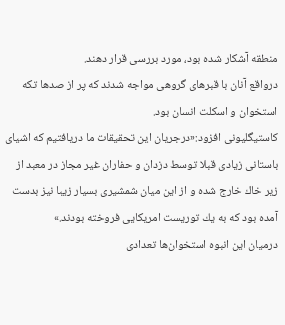منطقه آشكار شده بود، مورد بررسی قرار دهند.
درواقع آنان با قبرهای گروهی مواجه شدند كه پر از صدها تكه استخوان و اسكلت انسان بود.
كاستیگلیونی افزود:«درجریان این تحقیقات ما دریافتیم كه اشیای باستانی زیادی قبلا توسط دزدان و حفاران غیر مجاز در معبد از زیر خاك خارج شده و از این میان شمشیری بسیار زیبا نیز بدست آمده بود كه به یك توریست امریكایی فروخته بودند.»
درمیان این انبوه استخوان‌ها تعدادی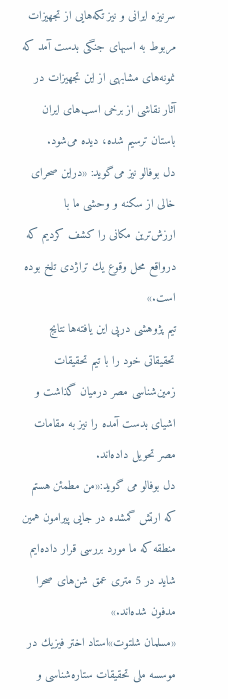سرنیزه ایرانی و نیز تكه‌هایی از تجهیزات مربوط به اسبهای جنگی بدست آمد كه نمونه‌های مشابهی از این تجهیزات در آثار نقاشی از برخی اسب‌های ایران باستان ترسیم شده، دیده می‌شود.
دل بوفالو نیز می‌گوید: «دراین صحرای خالی از سكنه و وحشی ما با ارزش‌ترین مكانی را كشف كردیم كه درواقع محل وقوع یك تراژدی تلخ بوده است.»
تیم پژوهشی درپی این یافته‌ها نتایج تحقیقاتی خود را با تیم تحقیقات زمین‌شناسی مصر درمیان گذاشت و اشیای بدست آمده را نیز به مقامات مصر تحویل داده‌اند.
دل بوفالو می گوید:«من مطمئن هستم كه ارتش گمشده در جایی پیرامون همین منطقه كه ما مورد بررسی قرار داده‌ایم شاید در 5 متری عمق شن‌های صحرا مدفون شده‌اند.»
«مسلمان شلتوت»استاد اختر فیزیك در موسسه ملی تحقیقات ستاره‌شناسی و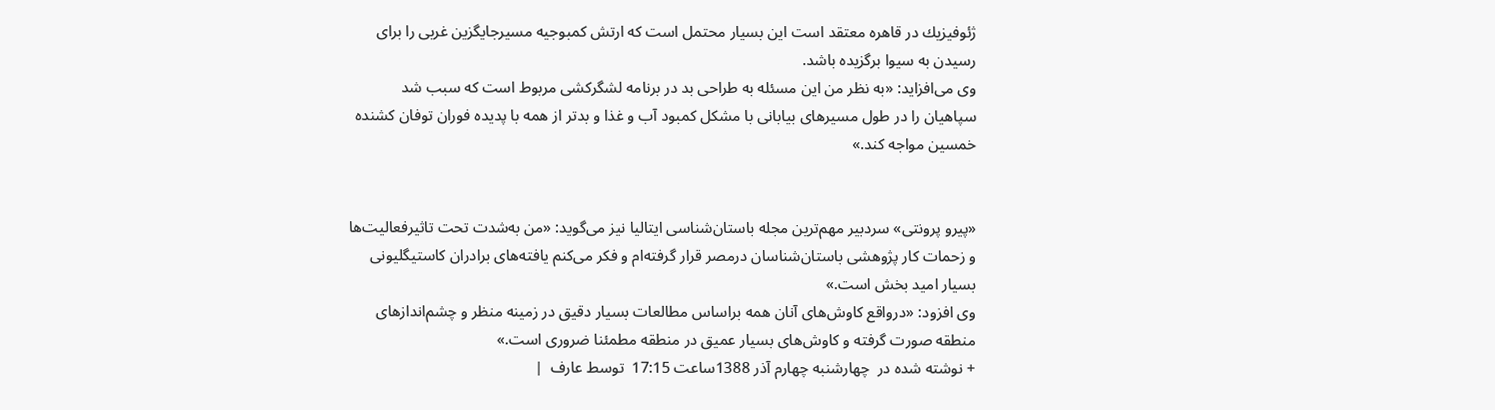ژئوفیزیك در قاهره معتقد است این بسیار محتمل است كه ارتش كمبوجیه مسیرجایگزین غربی را برای رسیدن به سیوا برگزیده باشد.
وی می‌افزاید: «به نظر من این مسئله به طراحی بد در برنامه لشگركشی مربوط است كه سبب شد سپاهیان را در طول مسیرهای بیابانی با مشكل كمبود آب و غذا و بدتر از همه با پدیده فوران توفان كشنده خمسین مواجه كند.»


«پیرو پرونتی» سردبیر مهم‌ترین مجله باستان‌شناسی ایتالیا نیز می‌گوید: «من به‌شدت تحت تاثیرفعالیت‌ها و زحمات كار پژوهشی باستان‌شناسان درمصر قرار گرفته‌ام و فكر می‌كنم یافته‌های برادران كاستیگلیونی بسیار امید بخش است.»
وی افزود: «درواقع كاوش‌های آنان همه براساس مطالعات بسیار دقیق در زمینه منظر و چشم‌اندازهای منطقه صورت گرفته و كاوش‌های بسیار عمیق در منطقه مطمئنا ضروری است.»
+ نوشته شده در  چهارشنبه چهارم آذر 1388ساعت 17:15  توسط عارف  |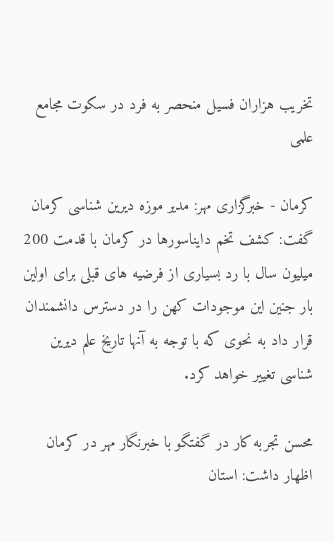تخریب هزاران فسیل منحصر به فرد در سکوت مجامع علمی

کرمان - خبرگزاری مهر: مدیر موزه دیرین شناسی کرمان گفت: کشف تخم دایناسورها در کرمان با قدمت 200 میلیون سال با رد بسیاری از فرضیه های قبلی برای اولین بار جنین این موجودات کهن را در دسترس دانشمندان قرار داد به نحوی که با توجه به آنها تاریخ علم دیرین شناسی تغییر خواهد کرد.

محسن تجربه کار در گفتگو با خبرنگار مهر در کرمان اظهار داشت: استان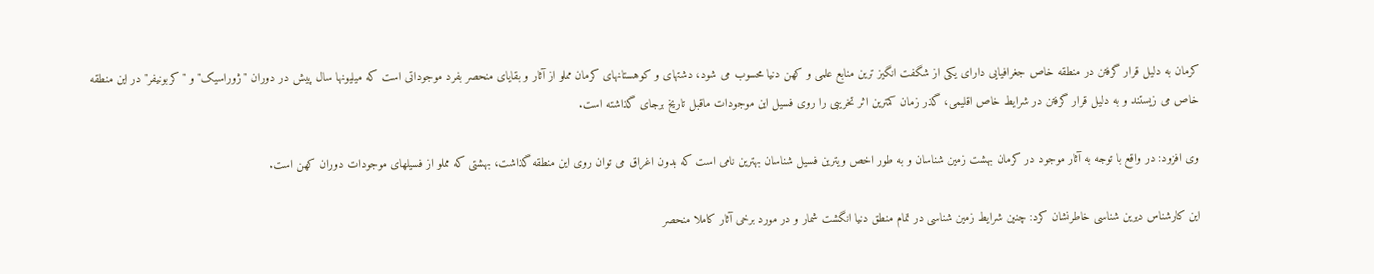کرمان به دلیل قرار گرفتن در منطقه خاص جغرافیایی دارای یکی از شگفت انگیز ترین منابع علمی و کهن دنیا محسوب می شود، دشتهای و کوهستانهای کرمان مملو از آثار و بقایای منحصر بفرد موجوداتی است که میلیونها سال پیش در دوران "ژوراسیک" و "کربونیفر" در این منطقه خاص می زیستند و به دلیل قرار گرفتن در شرایط خاص اقلیمی، گذر زمان کمترین اثر تخریبی را روی فسیل این موجودات ماقبل تاریخ برجای گذاشته است.

وی افزود: در واقع با توجه به آثار موجود در کرمان بهشت زمین شناسان و به طور اخص ویترین فسیل شناسان بهترین نامی است که بدون اغراق می توان روی این منطقه گذاشت، بهشتی که مملو از فسیلهای موجودات دوران کهن است.

این کارشناس دیرین شناسی خاطرنشان کرد: چنین شرایط زمین شناسی در تمام منطق دنیا انگشت شمار و در مورد برخی آثار کاملا منحصر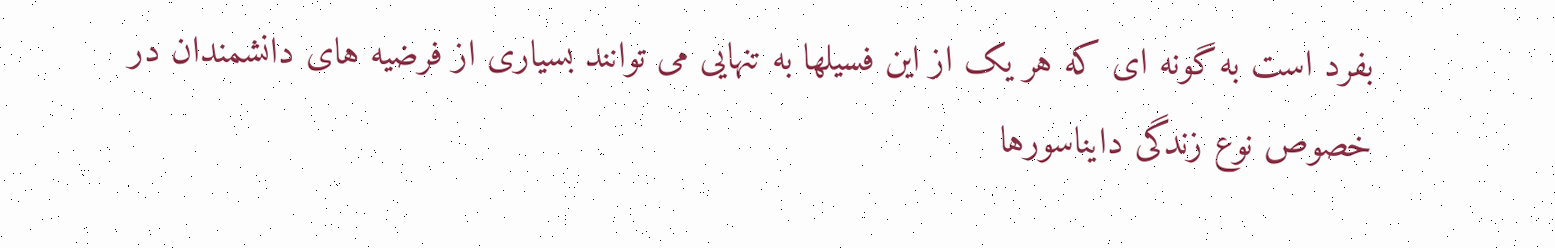بفرد است به گونه ای که هر یک از این فسیلها به تنهایی می توانند بسیاری از فرضیه های دانشمندان در خصوص نوع زندگی دایناسورها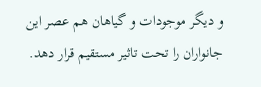و دیگر موجودات و گیاهان هم عصر این جانواران را تحت تاثیر مستقیم قرار دهد.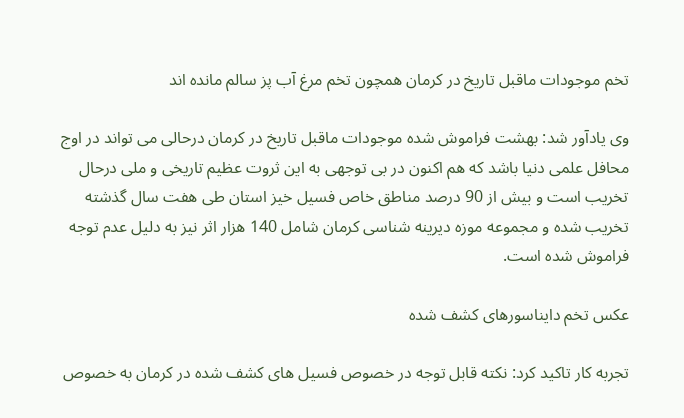تخم موجودات ماقبل تاریخ در کرمان همچون تخم مرغ آب پز سالم مانده اند

وی یادآور شد: بهشت فراموش شده موجودات ماقبل تاریخ در کرمان درحالی می تواند در اوج محافل علمی دنیا باشد که هم اکنون در بی توجهی به این ثروت عظیم تاریخی و ملی درحال تخریب است و بیش از 90 درصد مناطق خاص فسیل خیز استان طی هفت سال گذشته تخریب شده و مجموعه موزه دیرینه شناسی کرمان شامل 140 هزار اثر نیز به دلیل عدم توجه فراموش شده است.

عکس تخم دایناسورهای کشف شده

تجربه کار تاکید کرد: نکته قابل توجه در خصوص فسیل های کشف شده در کرمان به خصوص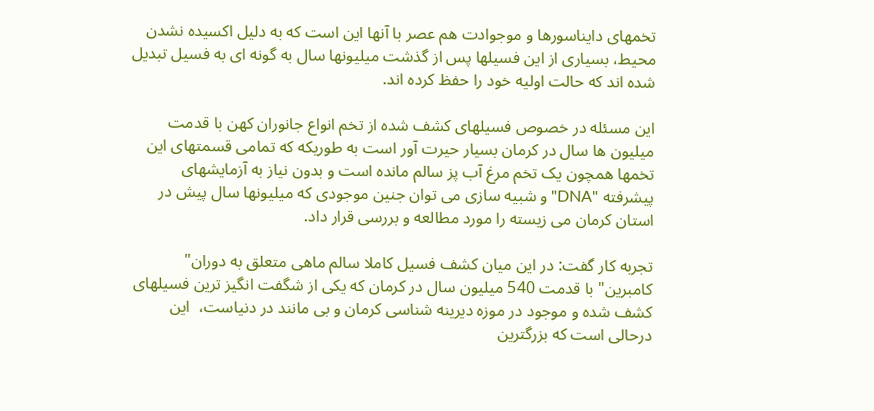تخمهای دایناسورها و موجوادت هم عصر با آنها این است که به دلیل اکسیده نشدن محیط، بسیاری از این فسیلها پس از گذشت میلیونها سال به گونه ای به فسیل تبدیل شده اند که حالت اولیه خود را حفظ کرده اند.

این مسئله در خصوص فسیلهای کشف شده از تخم انواع جانوران کهن با قدمت میلیون ها سال در کرمان بسیار حیرت آور است به طوریکه که تمامی قسمتهای این تخمها همچون یک تخم مرغ آب پز سالم مانده است و بدون نیاز به آزمایشهای پیشرفته "DNA" و شبیه سازی می توان جنین موجودی که میلیونها سال پیش در استان کرمان می زیسته را مورد مطالعه و بررسی قرار داد.

تجربه کار گفت: در این میان کشف فسیل کاملا سالم ماهی متعلق به دوران" کامبرین" با قدمت 540 میلیون سال در کرمان که یکی از شگفت انگیز ترین فسیلهای کشف شده و موجود در موزه دیرینه شناسی کرمان و بی مانند در دنیاست،  این درحالی است که بزرگترین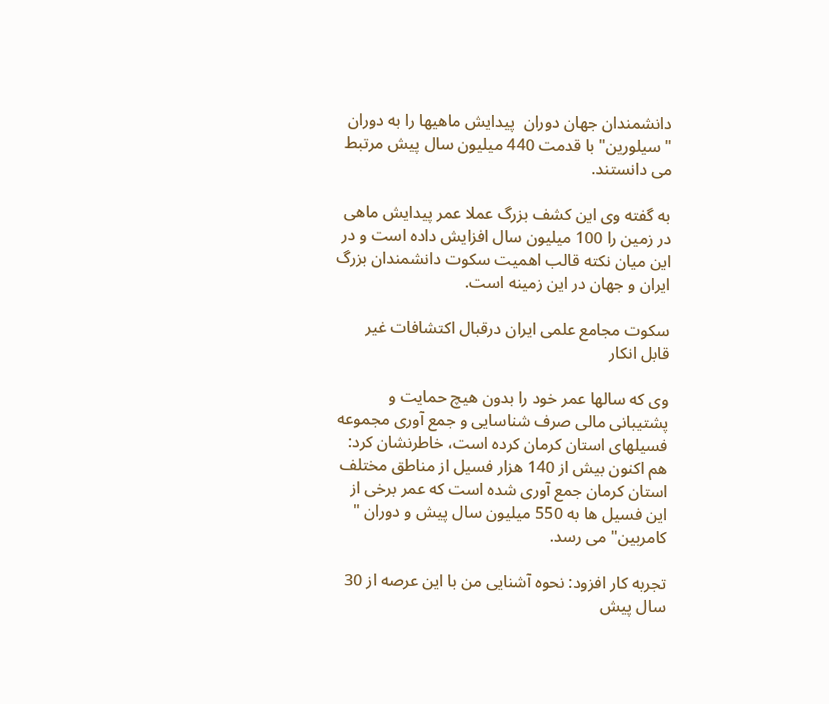دانشمندان جهان دوران  پیدایش ماهیها را به دوران "سیلورین" با قدمت 440 میلیون سال پیش مرتبط می دانستند.

به گفته وی این کشف بزرگ عملا عمر پیدایش ماهی در زمین را 100 میلیون سال افزایش داده است و در این میان نکته قالب اهمیت سکوت دانشمندان بزرگ ایران و جهان در این زمینه است.

سکوت مجامع علمی ایران درقبال اکتشافات غیر قابل انکار

وی که سالها عمر خود را بدون هیچ حمایت و پشتیبانی مالی صرف شناسایی و جمع آوری مجموعه فسیلهای استان کرمان کرده است، خاطرنشان کرد: هم اکنون بیش از 140 هزار فسیل از مناطق مختلف استان کرمان جمع آوری شده است که عمر برخی از این فسیل ها به 550 میلیون سال پیش و دوران " کامربین" می رسد.

تجربه کار افزود: نحوه آشنایی من با این عرصه از 30 سال پیش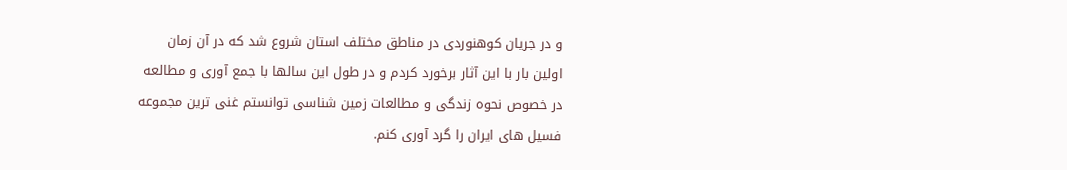و در جریان کوهنوردی در مناطق مختلف استان شروع شد که در آن زمان اولین بار با این آثار برخورد کردم و در طول این سالها با جمع آوری و مطالعه در خصوص نحوه زندگی و مطالعات زمین شناسی توانستم غنی ترین مجموعه فسیل های ایران را گرد آوری کنم.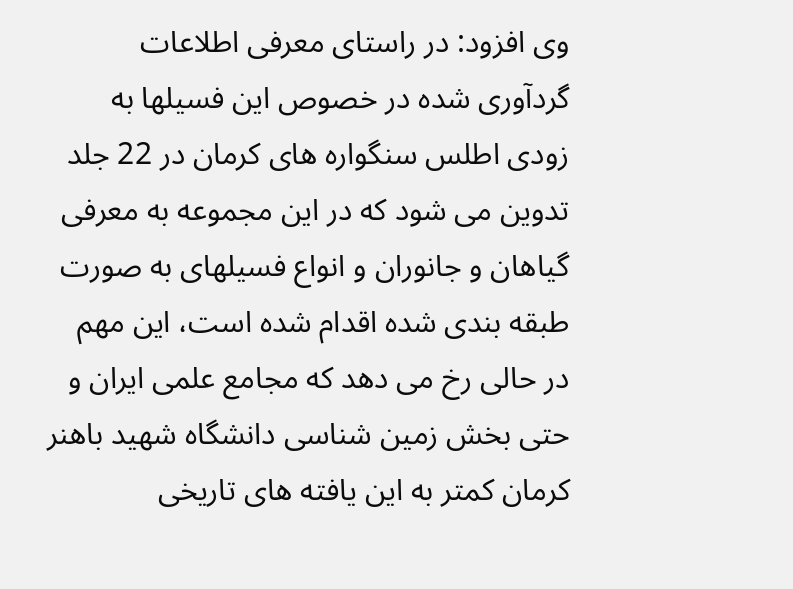وی افزود: در راستای معرفی اطلاعات گردآوری شده در خصوص این فسیلها به زودی اطلس سنگواره های کرمان در 22 جلد تدوین می شود که در این مجموعه به معرفی گیاهان و جانوران و انواع فسیلهای به صورت طبقه بندی شده اقدام شده است، این مهم در حالی رخ می دهد که مجامع علمی ایران و حتی بخش زمین شناسی دانشگاه شهید باهنر کرمان کمتر به این یافته های تاریخی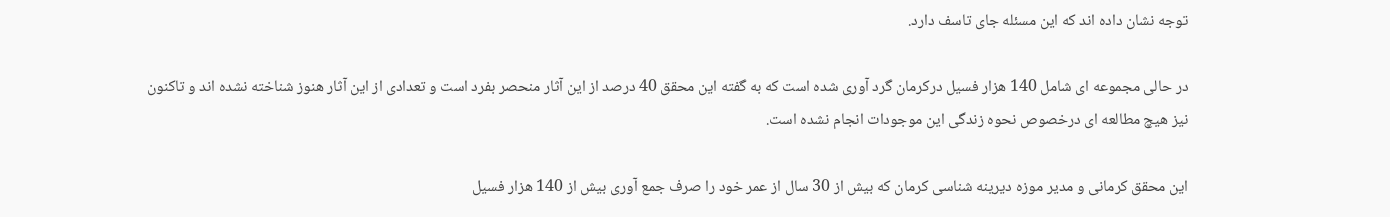توجه نشان داده اند که این مسئله جای تاسف دارد.

در حالی مجموعه ای شامل 140 هزار فسیل درکرمان گرد آوری شده است که به گفته این محقق 40 درصد از این آثار منحصر بفرد است و تعدادی از این آثار هنوز شناخته نشده اند و تاکنون نیز هیچ مطالعه ای درخصوص نحوه زندگی این موجودات انجام نشده است.

این محقق کرمانی و مدیر موزه دیرینه شناسی کرمان که بیش از 30 سال از عمر خود را صرف جمع آوری بیش از 140 هزار فسیل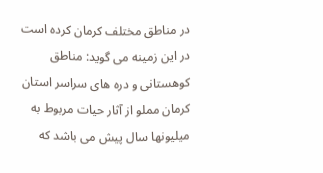در مناطق مختلف کرمان کرده است در این زمینه می گوید: مناطق کوهستانی و دره های سراسر استان کرمان مملو از آثار حیات مربوط به میلیونها سال پیش می باشد که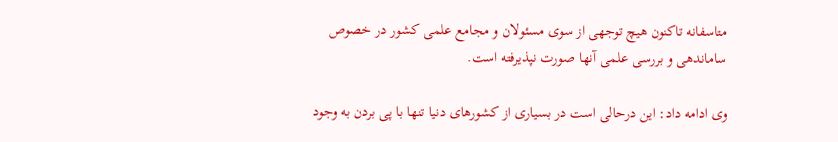متاسفانه تاکنون هیچ توجهی از سوی مسئولان و مجامع علمی کشور در خصوص ساماندهی و بررسی علمی آنها صورت نپذیرفته است.

وی ادامه داد: این درحالی است در بسیاری از کشورهای دنیا تنها با پی بردن به وجود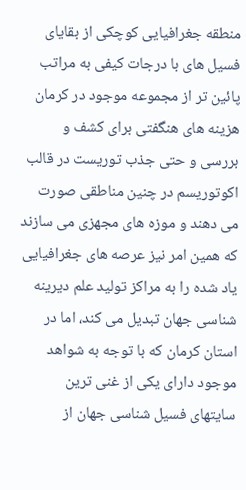منطقه جغرافیایی کوچکی از بقایای فسیل های با درجات کیفی به مراتب پائین تر از مجموعه موجود در کرمان هزینه های هنگفتی برای کشف و بررسی و حتی جذب توریست در قالب اکوتوریسم در چنین مناطقی صورت می دهند و موزه های مجهزی می سازند که همین امر نیز عرصه های جغرافیایی یاد شده را به مراکز تولید علم دیرینه شناسی جهان تبدیل می کند، اما در استان کرمان که با توجه به شواهد موجود دارای یکی از غنی ترین سایتهای فسیل شناسی جهان از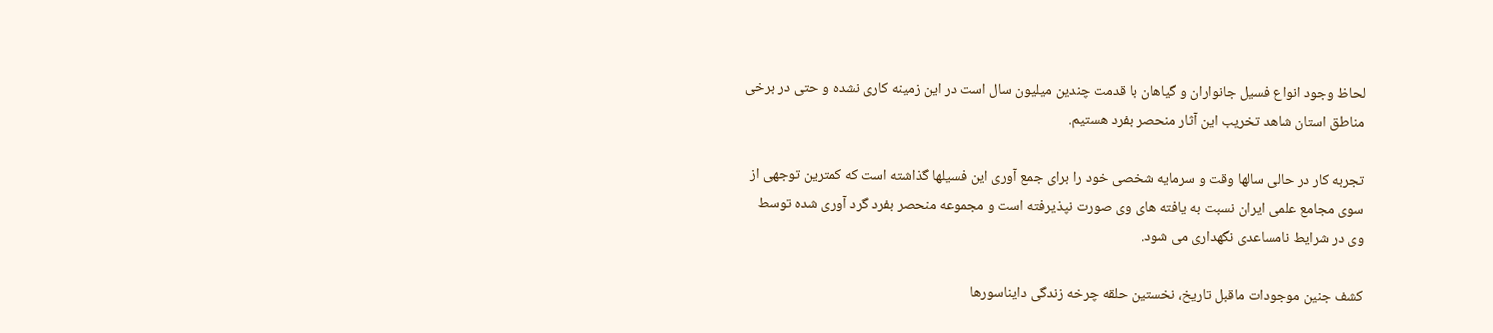لحاظ وجود انواع فسیل جانواران و گیاهان با قدمت چندین میلیون سال است در این زمینه کاری نشده و حتی در برخی مناطق استان شاهد تخریب این آثار منحصر بفرد هستیم.

تجربه کار در حالی سالها وقت و سرمایه شخصی خود را برای جمع آوری این فسیلها گذاشته است که کمترین توجهی از سوی مجامع علمی ایران نسبت به یافته های وی صورت نپذیرفته است و مجموعه منحصر بفرد گرد آوری شده توسط وی در شرایط نامساعدی نگهداری می شود.

کشف جنین موجودات ماقبل تاریخ، نخستین حلقه چرخه زندگی دایناسورها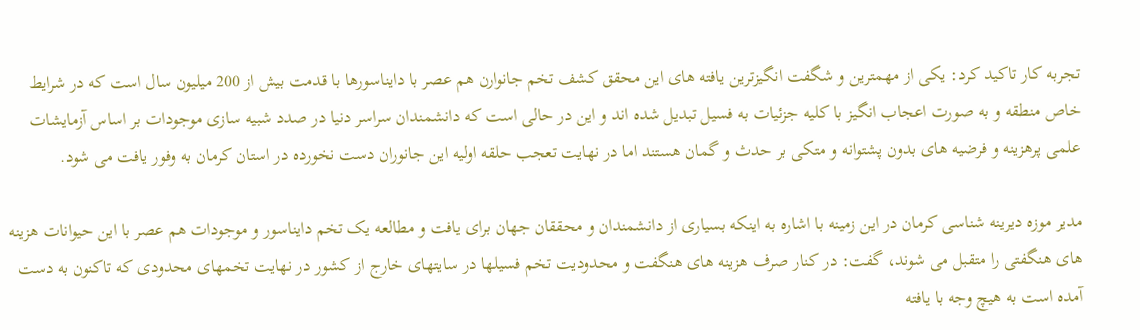تجربه کار تاکید کرد: یکی از مهمترین و شگفت انگیزترین یافته های این محقق کشف تخم جانوارن هم عصر با دایناسورها با قدمت بیش از 200 میلیون سال است که در شرایط خاص منطقه و به صورت اعجاب انگیز با کلیه جزئیات به فسیل تبدیل شده اند و این در حالی است که دانشمندان سراسر دنیا در صدد شبیه سازی موجودات بر اساس آزمایشات علمی پرهزینه و فرضیه های بدون پشتوانه و متکی بر حدث و گمان هستند اما در نهایت تعجب حلقه اولیه این جانوران دست نخورده در استان کرمان به وفور یافت می شود.

مدیر موزه دیرینه شناسی کرمان در این زمینه با اشاره به اینکه بسیاری از دانشمندان و محققان جهان برای یافت و مطالعه یک تخم دایناسور و موجودات هم عصر با این حیوانات هزینه های هنگفتی را متقبل می شوند، گفت: در کنار صرف هزینه های هنگفت و محدودیت تخم فسیلها در سایتهای خارج از کشور در نهایت تخمهای محدودی که تاکنون به دست آمده است به هیچ وجه با یافته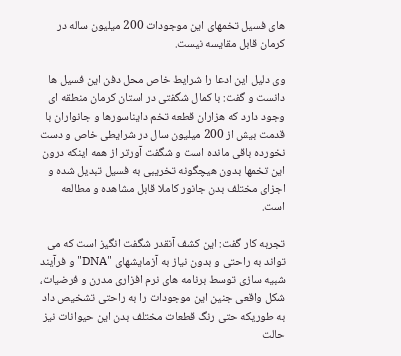های فسیل تخمهای این موجودات 200 میلیون ساله در کرمان قابل مقایسه نیست.

وی دلیل این ادعا را شرایط خاص محل دفن این فسیل ها دانست و گفت: با کمال شگفتی در استان کرمان منطقه ای وجود دارد که هزاران قطعه تخم دایناسورها و جانواران با قدمت بیش از 200 میلیون سال در شرایطی خاص و دست نخورده باقی مانده است و شگفت آورتر از همه اینکه درون این تخمها بدون هیچگونه تخریبی به فسیل تبدیل شده و اجزای مختلف بدن جانور کاملا قابل مشاهده و مطالعه است.

تجربه کار گفت: این کشف آنقدر شگفت انگیز است که می تواند به راحتی و بدون نیاز به آزمایشهای "DNA" و فرآیند شبیه سازی توسط برنامه های نرم افزاری مدرن و فرضیات، شکل واقعی جنین این موجودات را به راحتی تشخیص داد به طوریکه حتی رنگ قطعات مختلف بدن این حیوانات نیز حالت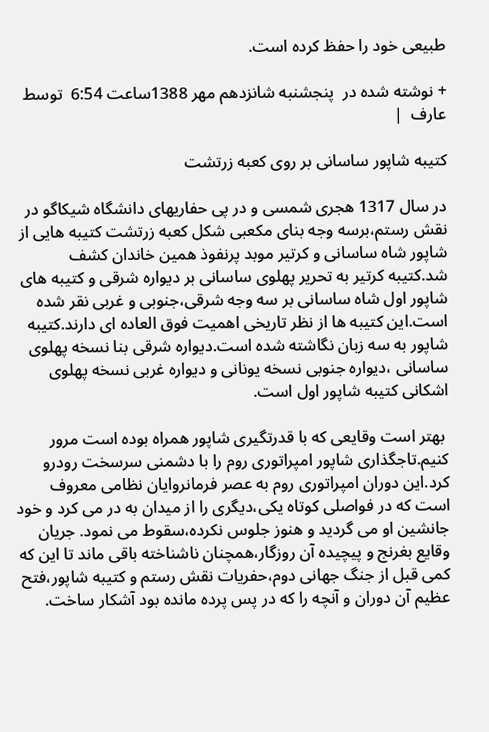طبیعی خود را حفظ کرده است.

+ نوشته شده در  پنجشنبه شانزدهم مهر 1388ساعت 6:54  توسط عارف  |

کتیبه شاپور ساسانی بر روی کعبه زرتشت

در سال 1317 هجری شمسی و در پی حفاریهای دانشگاه شیکاگو در نقش رستم،برسه وجه بنای مکعبی شکل کعبه زرتشت کتیبه هایی از شاپور شاه ساسانی و کرتیر موبد پرنفوذ همین خاندان کشف شد.کتیبه کرتیر به تحریر پهلوی ساسانی بر دیواره شرقی و کتیبه های شاپور اول شاه ساسانی بر سه وجه شرقی،جنوبی و غربی نقر شده است.این کتیبه ها از نظر تاریخی اهمیت فوق العاده ای دارند.کتیبه شاپور به سه زبان نگاشته شده است.دیواره شرقی بنا نسخه پهلوی ساسانی ،دیواره جنوبی نسخه یونانی و دیواره غربی نسخه پهلوی اشکانی کتیبه شاپور اول است.

 بهتر است وقایعی که با قدرتگیری شاپور همراه بوده است مرور کنیم.تاجگذاری شاپور امپراتوری روم را با دشمنی سرسخت رودرو کرد.این دوران امپراتوری روم به عصر فرمانروایان نظامی معروف است که در فواصلی کوتاه یکی،دیگری را از میدان به در می کرد و خود جانشین او می گردید و هنوز جلوس نکرده،سقوط می نمود. جریان وقایع بغرنج و پیچیده آن روزگار،همچنان ناشناخته باقی ماند تا این که کمی قبل از جنگ جهانی دوم،حفریات نقش رستم و کتیبه شاپور،فتح عظیم آن دوران و آنچه را که در پس پرده مانده بود آشکار ساخت.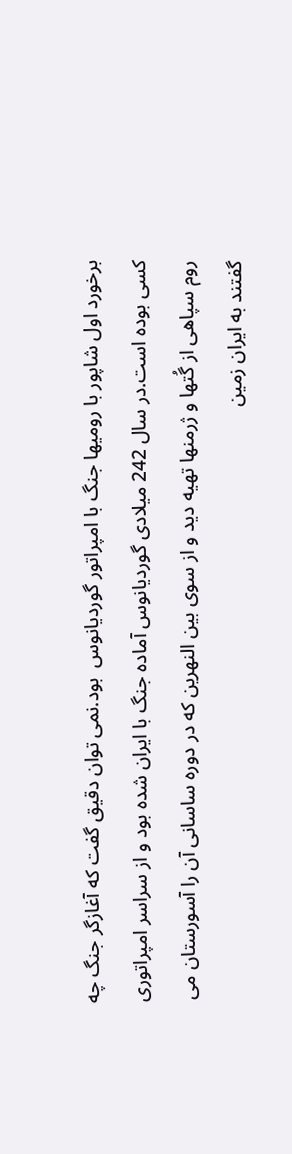برخورد اول شاپور با رومیها جنگ با امپراتور گوردیانوس  بود.نمی توان دقیق گفت که آغازگر جنگ چه کسی بوده است.در سال 242 میلادی گوردیانوس آماده جنگ با ایران شده بود و از سراسر امپراتوری روم سپاهی از گُتها و ژرمنها تهیه دید و از سوی بین النهرین که در دوره ساسانی آن را آسورستان می گفتند به ایران زمین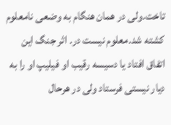تاخت.ولی در همان هنگام به وضعی نامعلوم کشته شد.معلوم نیست در. اثر جنگ این اتفاق افتاد یا دسیسه رقیب او فیلیپ او را به دیار نیستی فرستاد ولی در هرحال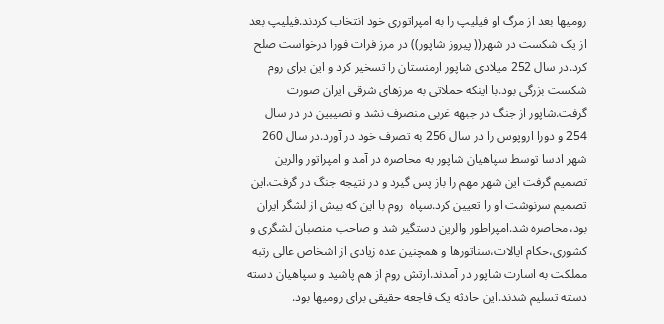رومیها بعد از مرگ او فیلیپ را به امپراتوری خود انتخاب کردند.فیلیپ بعد از یک شکست در شهر(( پیروز شاپور)) در مرز فرات فورا درخواست صلح کرد.در سال 252 میلادی شاپور ارمنستان را تسخیر کرد و این برای روم شکست بزرگی بود.با اینکه حملاتی به مرزهای شرقی ایران صورت گرفت.شاپور از جنگ در جبهه غربی منصرف نشد و نصیبین در در سال 254 و دورا اروپوس را در سال 256 به تصرف خود در آورد.در سال 260 شهر ادسا توسط سپاهیان شاپور به محاصره در آمد و امپراتور والرین تصمیم گرفت این شهر مهم را باز پس گیرد و در نتیجه جنگ در گرفت.این تصمیم سرنوشت او را تعیین کرد.سپاه  روم با این که بیش از لشگر ایران بود،محاصره شد.امپراطور والرین دستگیر شد و صاحب منصبان لشگری و کشوری،حکام ایالات،سناتورها و همچنین عده زیادی از اشخاص عالی رتبه مملکت به اسارت شاپور در آمدند.ارتش روم از هم پاشید و سپاهیان دسته دسته تسلیم شدند.این حادثه یک فاجعه حقیقی برای رومیها بود.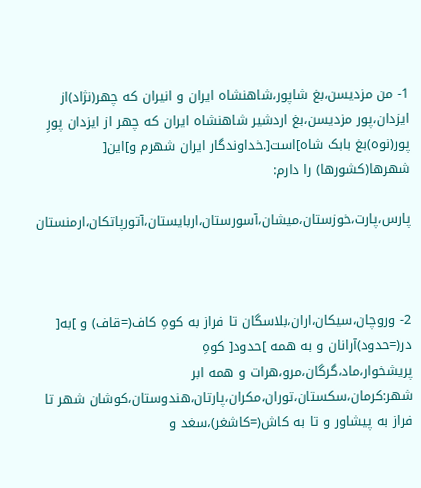1- من مزدیسن،بغ شاپور،شاهنشاه ایران و انیران که چهر(نژاد)از ایزدان،پور مزدیسن،بغ اردشیر شاهنشاه ایران که چهر از ایزدان پورِ پور(نوه)بغ بابک شاه]است[.خداوندگار ایران شهرم و]این[ شهرها(کشورها) را دارم:

پارس،پارت،خوزستان،میشان،آسورستان،اربایستان،آتورپاتکان،ارمنستان



2- وروچان،سیکان،اران،بلاسگان تا فراز به کوهِ کاف(=قاف) و ]به[ در(=حدود)آرانان و به همه ]حدود[ کوهِ پریشخوار،ماد،گرگان،مرو،هرات و همه ابر شهر:کرمان،سکستان،توران،مکران،پارتان،هندوستان،کوشان شهر تا فراز به پیشاور و تا به کاش(=کاشغر)،سغد و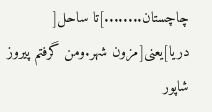چاچستان........]تا ساحل[ دریا]یعنی[مزون شهر.ومن گرفتم پیروز شاپور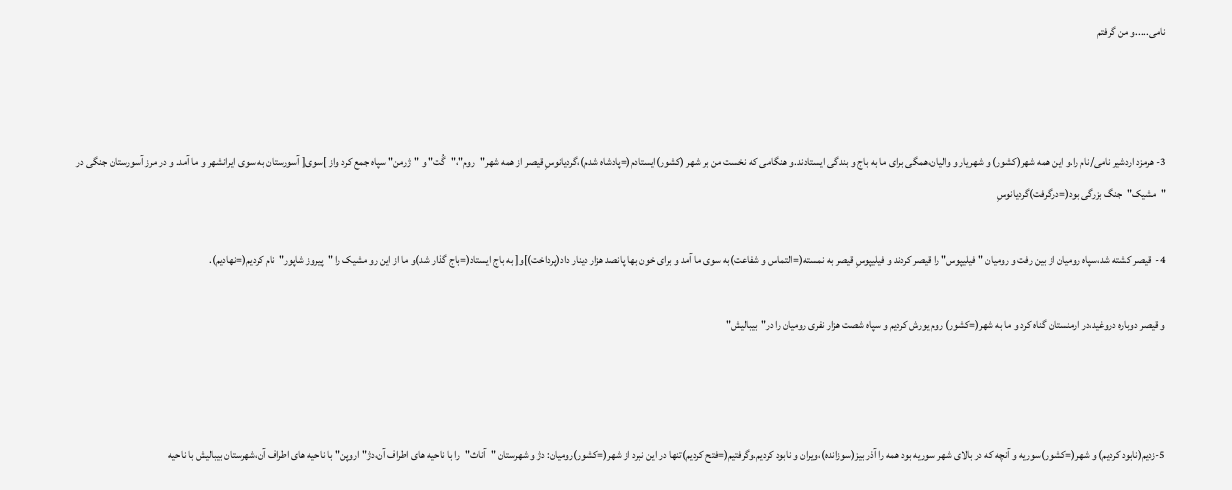نامی.....و من گرفتم



3- هرمزد اردشیر نامی/نام را.و این همه شهر(کشور) و شهریار و والیان،همگی برای ما به باج و بندگی ایستادند.و هنگامی که نخست من بر شهر (کشور)ایستادم(=پادشاه شدم)،گردیانوسِ قیصر از همه شهر"روم"،"گُت" و "ژرمن" سپاه جمع کرد واز ]سوی[ آسورستان به سوی ایرانشهر و ما آمد. و در مرز آسورستان جنگی در "مشیک"جنگ بزرگی بود(=درگرفت)گردیانوسِ

4-  قیصر کشته شد،سپاه رومیان از بین رفت و رومیان "فیلیپوس" را قیصر کردند و فیلیپوسِ قیصر به نمسته(=التماس و شفاعت)به سوی ما آمد و برای خون بها پانصد هزار دینار داد(پرداخت)]و[ به باج ایستاد(=باج گذار شد)و ما از این رو مشیک را "پیروز شاپور"نام کردیم(=نهادیم).

و قیصر دوباره دروغید،در ارمنستان گناه کرد و ما به شهر(=کشور) روم یورش کردیم و سپاه شصت هزار نفری رومیان را در"بیبالیش"



5-زدیم(نابود کردیم) و شهر(=کشور)سوریه و آنچه که در بالای شهر سوریه بود همه را آذر بیز(سوزانده)،ویران و نابود کردیم.وگرفتیم(=فتح کردیم)تنها در این نبرد از شهر(=کشور)رومیان: دژ و شهرستان "آناث"را با ناحیه های اطراف آن،دژ"اروپن" با ناحیه های اطراف آن،شهرستان بیبالیش با ناحیه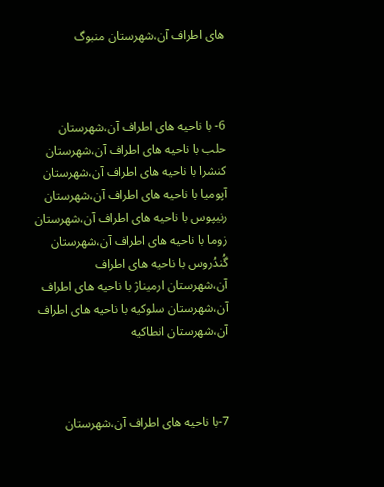های اطراف آن،شهرستان منبوگ



6- با ناحیه های اطراف آن،شهرستان حلب با ناحیه های اطراف آن،شهرستان کنشرا با ناحیه های اطراف آن،شهرستان آپومیا با ناحیه های اطراف آن،شهرستان رنیپوس با ناحیه های اطراف آن،شهرستان زوما با ناحیه های اطراف آن،شهرستان گُندُروس با ناحیه های اطراف آن،شهرستان ارمیناژ با ناحیه های اطراف آن،شهرستان سلوکیه با ناحیه های اطراف آن،شهرستان انطاکیه



7-با ناحیه های اطراف آن،شهرستان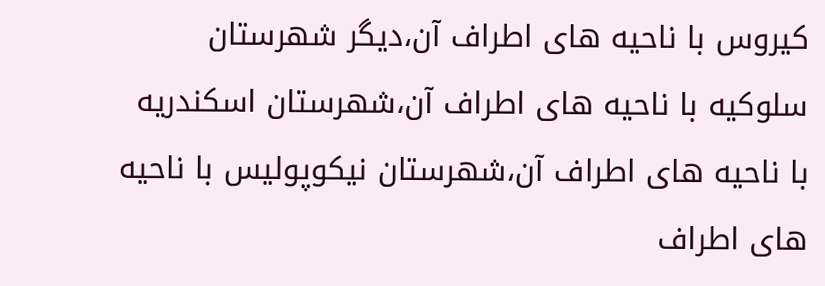کیروس با ناحیه های اطراف آن،دیگر شهرستان سلوکیه با ناحیه های اطراف آن،شهرستان اسکندریه با ناحیه های اطراف آن،شهرستان نیکوپولیس با ناحیه های اطراف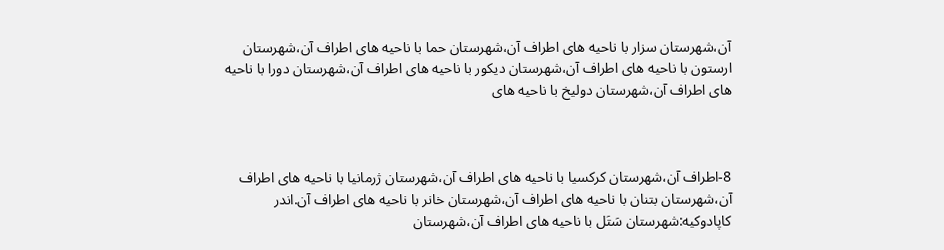آن،شهرستان سزار با ناحیه های اطراف آن،شهرستان حما با ناحیه های اطراف آن،شهرستان ارستون با ناحیه های اطراف آن،شهرستان دیکور با ناحیه های اطراف آن،شهرستان دورا با ناحیه های اطراف آن،شهرستان دولیخ با ناحیه های



8-اطراف آن،شهرستان کرکسیا با ناحیه های اطراف آن،شهرستان ژرمانیا با ناحیه های اطراف آن،شهرستان بتنان با ناحیه های اطراف آن،شهرستان خانر با ناحیه های اطراف آن.اندر کاپادوکیه:شهرستان سَتَل با ناحیه های اطراف آن،شهرستان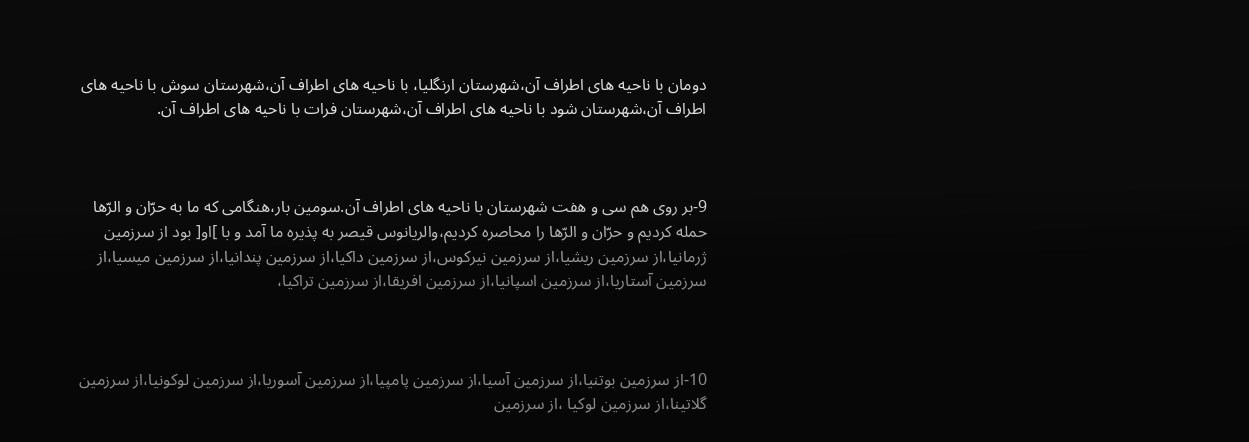دومان با ناحیه های اطراف آن،شهرستان ارنگلیا، با ناحیه های اطراف آن،شهرستان سوش با ناحیه های اطراف آن،شهرستان شود با ناحیه های اطراف آن،شهرستان فرات با ناحیه های اطراف آن.



9-بر روی هم سی و هفت شهرستان با ناحیه های اطراف آن.سومین بار،هنگامی که ما به حرّان و الرّها حمله کردیم و حرّان و الرّها را محاصره کردیم،والریانوس قیصر به پذیره ما آمد و با ]او[ بود از سرزمین ژرمانیا،از سرزمین ریشیا،از سرزمین نیرکوس،از سرزمین داکیا،از سرزمین پندانیا،از سرزمین میسیا،از سرزمین آستاریا،از سرزمین اسپانیا،از سرزمین افریقا،از سرزمین تراکیا،



10-از سرزمین بوتنیا،از سرزمین آسیا،از سرزمین پامپیا،از سرزمین آسوریا،از سرزمین لوکونیا،از سرزمین گلاتینا،از سرزمین لوکیا ،از سرزمین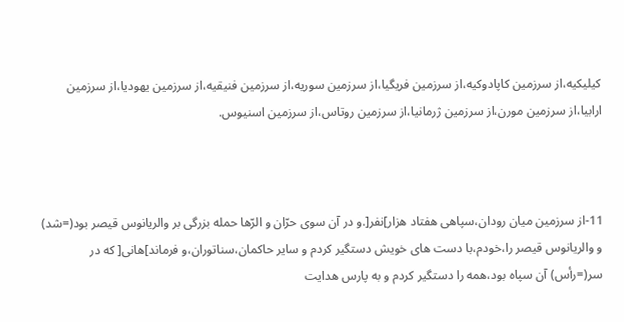کیلیکیه،از سرزمین کاپادوکیه،از سرزمین فریگیا،از سرزمین سوریه،از سرزمین فنیقیه،از سرزمین یهودیا،از سرزمین ارابیا،از سرزمین مورن،از سرزمین ژرمانیا،از سرزمین روتاس،از سرزمین اسنیوس.



11-از سرزمین میان رودان،سپاهی هفتاد هزار]نفر[.و در آن سوی حرّان و الرّها حمله بزرگی بر والریانوس قیصر بود(=شد) و والریانوس قیصر را،خودم،با دست های خویش دستگیر کردم و سایر حاکمان،سناتوران،و فرماند]هانی[ که در سر(=رأس) آن سپاه بود،همه را دستگیر کردم و به پارس هدایت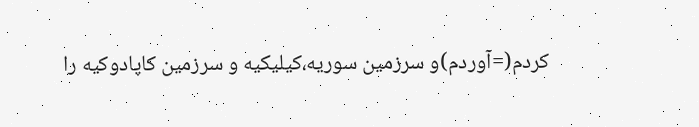کردم(=آوردم)و سرزمین سوریه،کیلیکیه و سرزمین کاپادوکیه را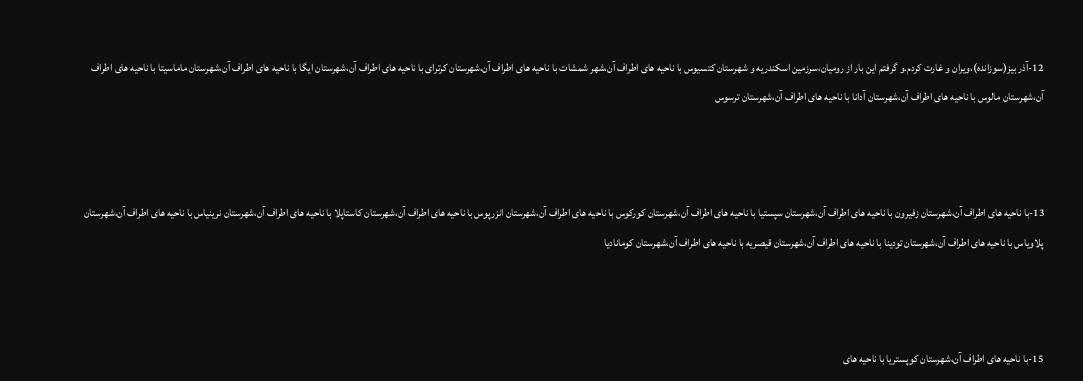12-آذر بیز(سوزانده)،ویران و غارت کردم.و گرفتم این بار از رومیان،سرزمین اسکندریه و شهرستان کتسیوس با ناحیه های اطراف آن،شهر شمشات با ناحیه های اطراف آن،شهرستان کرترای با ناحیه های اطراف آن،شهرستان ایگا با ناحیه های اطراف آن،شهرستان ماماسیتا با ناحیه های اطراف آن،شهرستان مالوس با ناحیه های اطراف آن،شهرستان آدانا با ناحیه های اطراف آن،شهرستان ترسوس



13-با ناحیه های اطراف آن،شهرستان زفیرون با ناحیه های اطراف آن،شهرستان سپستیا با ناحیه های اطراف آن،شهرستان کورکوس با ناحیه های اطراف آن،شهرستان انزرپوس با ناحیه های اطراف آن،شهرستان کاستاپلا با ناحیه های اطراف آن،شهرستان نرینیاس با ناحیه های اطراف آن،شهرستان پلاویاس با ناحیه های اطراف آن،شهرستان تودینا با ناحیه های اطراف آن،شهرستان قیصریه با ناحیه های اطراف آن،شهرستان کومانادیا



15-با ناحیه های اطراف آن،شهرستان کوپستریا با ناحیه های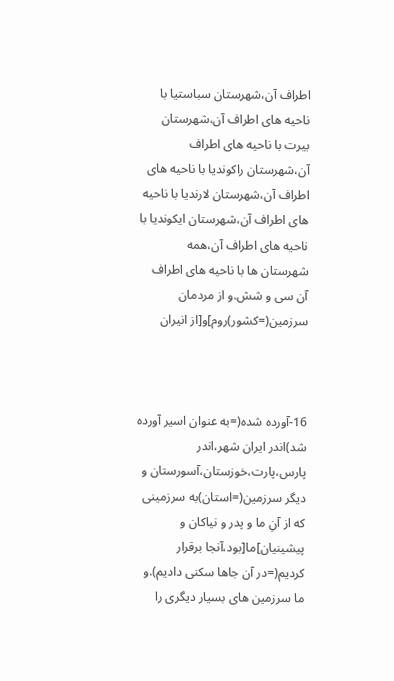اطراف آن،شهرستان سباستیا با ناحیه های اطراف آن،شهرستان بیرت با ناحیه های اطراف آن،شهرستان راکوندیا با ناحیه های اطراف آن،شهرستان لارندیا با ناحیه های اطراف آن،شهرستان ایکوندیا با ناحیه های اطراف آن،همه شهرستان ها با ناحیه های اطراف آن سی و شش.و از مردمان سرزمین(=کشور)روم]و[از انیران



16-آورده شده(=به عنوان اسیر آورده شد)اندر ایران شهر،اندر پارس،پارت،خوزستان،آسورستان و دیگر سرزمین(=استان)به سرزمینی که از آنِ ما و پدر و نیاکان و پیشینیان]ما[بود،آنجا برقرار کردیم(=در آن جاها سکنی دادیم).و ما سرزمین های بسیار دیگری را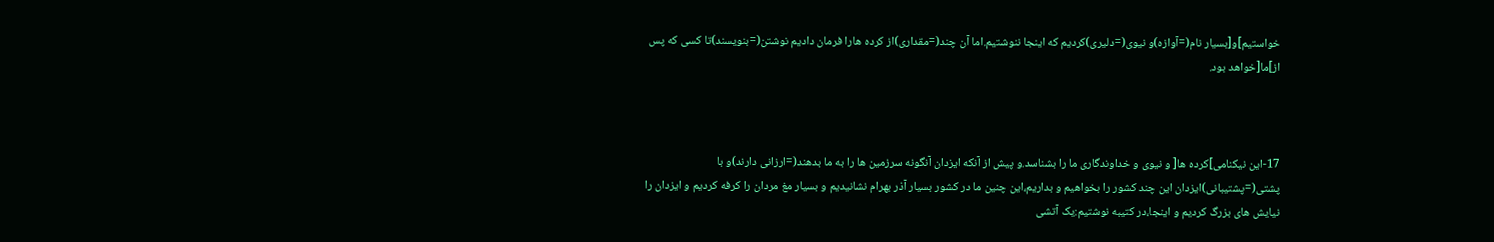خواستیم]و[بسیار نام(=آوازه)و نیوی(=دلیری)کردیم که اینجا ننوشتیم.اما آن چند(=مقداری)از کرده هارا فرمان دادیم نوشتن(=بنویسند)تا کسی که پس از]ما[خواهد بود.



17-این نیکنامی]کرده ها[ و نیوی و خداوندگاری ما را بشناسد.و پیش از آنکه ایزدان آنگونه سرزمین ها را به ما بدهند(=ارزانی دارند)و با پشتی(=پشتیبانی)ایزدان این چند کشور را بخواهیم و بداریم،این چنین ما در کشور بسیار آذر بهرام نشانیدیم و بسیار مغ مردان را کرفه کردیم و ایزدان را نیایش های بزرگ کردیم و اینجا،در کتیبه نوشتیم:یک آتشی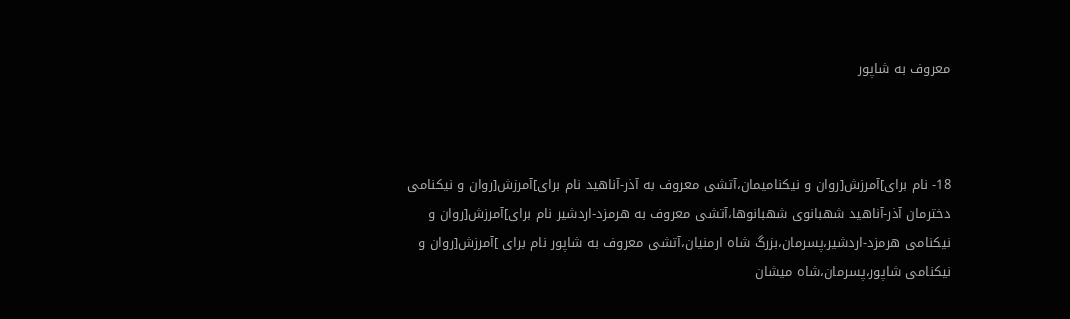معروف به شاپور



18- نام برای]آمرزش[روان و نیکنامیمان،آتشی معروف به آذر-آناهید نام برای]آمرزش[روان و نیکنامی دخترمان آذر-آناهید شهبانوی شهبانوها،آتشی معروف به هرمزد-اردشیر نام برای]آمرزش[روان و نیکنامی هرمزد-اردشیر،پسرمان،بزرگ شاه ارمنیان،آتشی معروف به شاپور نام برای ]آمرزش[روان و نیکنامی شاپور،پسرمان،شاه میشان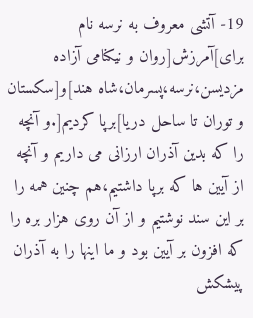19- آتشی معروف به نرسه نام برای]آمرزش[روان و نیکنامی آزاده مزدیسن،نرسه،پسرمان،شاه هند]و[سکستان و توران تا ساحل دریا]برپا کردیم[.و آنچه را که بدین آذران ارزانی می داریم و آنچه از آیین ها که برپا داشتیم،هم چنین همه را بر این سند نوشتیم و از آن روی هزار بره را که افزون بر آیین بود و ما اینها را به آذران پیشکش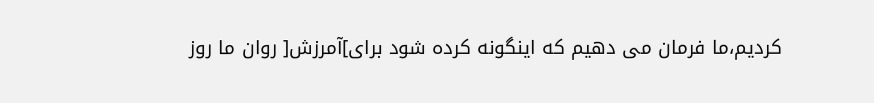کردیم،ما فرمان می دهیم که اینگونه کرده شود برای]آمرزش[ روان ما روز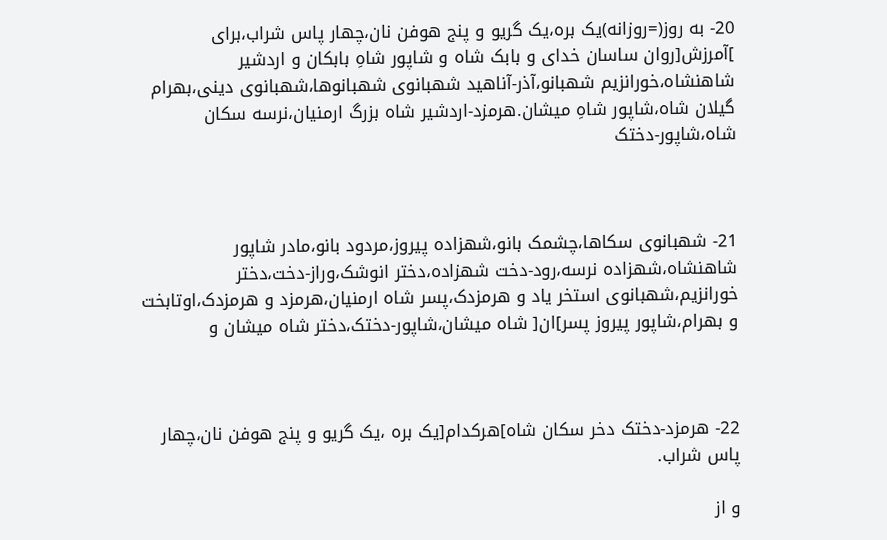20- به روز(=روزانه)یک بره،یک گریو و پنج هوفن نان،چهار پاس شراب،برای ]آمرزش[روان ساسان خدای و بابک شاه و شاپور شاهِ بابکان و اردشیر شاهنشاه،خورانزیم شهبانو،آذر-آناهید شهبانوی شهبانوها،شهبانوی دینی،بهرام گیلان شاه،شاپور شاهِ میشان.هرمزد-اردشیر شاه بزرگ ارمنیان،نرسه سکان شاه،شاپور-دختک



21- شهبانوی سکاها،چشمک بانو،شهزاده پیروز،مردود بانو،مادر شاپور شاهنشاه،شهزاده نرسه،رود-دخت شهزاده،دختر انوشک،وراز-دخت،دختر خورانزیم،شهبانوی استخر یاد و هرمزدک،پسر شاه ارمنیان،هرمزد و هرمزدک،اوتابخت و بهرام،شاپور پیروز پسر]ان[ شاه میشان،شاپور-دختک،دختر شاه میشان و



22- هرمزد-دختک دخر سکان شاه]هرکدام[یک بره ،یک گریو و پنج هوفن نان،چهار پاس شراب.

و از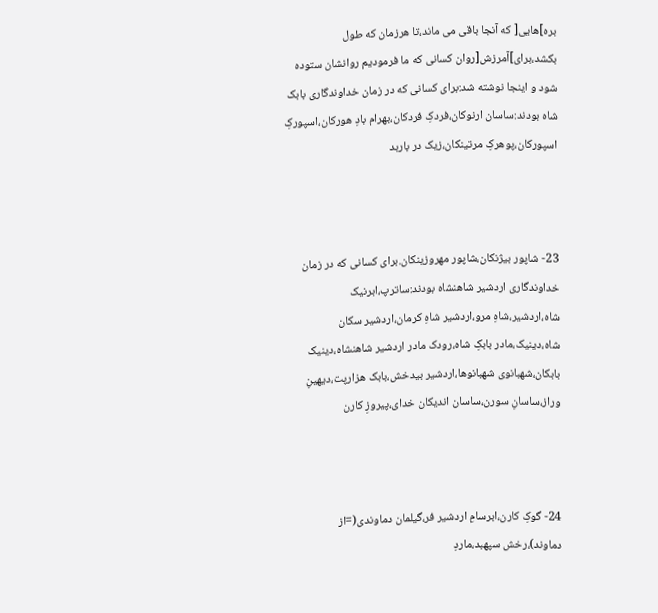بره]هایی[ که آنجا باقی می ماند،تا هرزمان که طول بکشد،برای]آمرزش[روان کسانی که ما فرمودیم روانشان ستوده شود و اینجا نوشته شد:برای کسانی که در زمان خداوندگاری بابک شاه بودند:ساسان ارنوکان،فردکِ فردکان،بهرام بادِ هورکان،اسپورکِ اسپورکان،پوهرکِ مرتینکان،زیک در باربد



23- شاپور بیژنکان،شاپور مهروزینکان.برای کسانی که در زمان خداوندگاری اردشیر شاهنشاه بودند:ساترپ،ابرنیک شاه،اردشیر،شاهِ مرو،اردشیر شاهِ کرمان،اردشیر سکان شاه،دینیک،مادر بابکِ شاه،رودک مادر اردشیر شاهنشاه،دینیک بابکان،شهبانوی شهبانوها،اردشیر بیدخش،بابک هزارپت،دیهینِ وراز،ساسانِ سورن،ساسان اندیکان خدای،پیروزِ کارن



24- گوکِ کارن،ابرسامِ اردشیر فر،گیلمان دماوندی(=از دماوند)،رخش سپهبد،ماردِ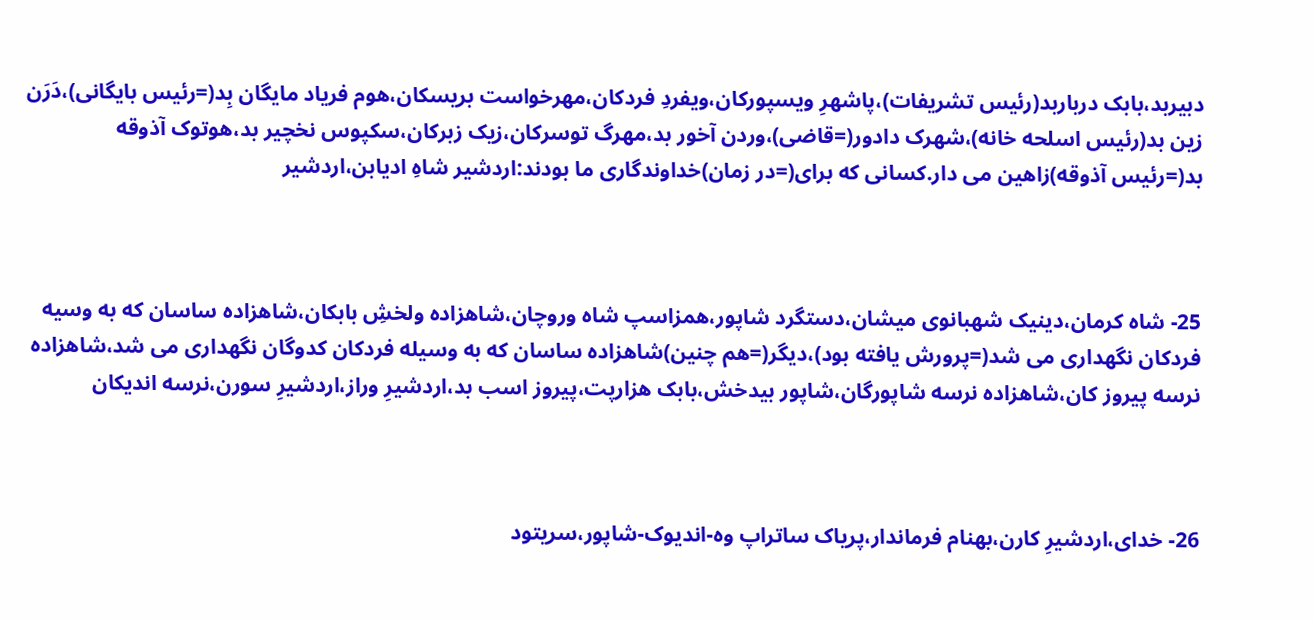دبیربد،بابک درباربد(رئیس تشریفات)،پاشهرِ ویسپورکان،ویفردِ فردکان،مهرخواست بریسکان،هوم فریاد مایگان بِد(=رئیس بایگانی)،دَرَن زین بد(رئیس اسلحه خانه)،شهرک دادور(=قاضی)،وردن آخور بد،مهرگ توسرکان،زیک زبرکان،سکپوس نخچیر بد،هوتوک آذوقه بد(=رئیس آذوقه)زاهین می دار.کسانی که برای(=در زمان)خداوندگاری ما بودند:اردشیر شاهِ ادیابن،اردشیر



25- شاه کرمان،دینیک شهبانوی میشان،دستگرد شاپور،همزاسپ شاه وروچان،شاهزاده ولخشِ بابکان،شاهزاده ساسان که به وسیه فردکان نگهداری می شد(=پرورش یافته بود)،دیگر(=هم چنین)شاهزاده ساسان که به وسیله فردکان کدوگان نگهداری می شد،شاهزاده نرسه پیروز کان،شاهزاده نرسه شاپورگان،شاپور بیدخش،بابک هزارپت،پیروز اسب بد،اردشیرِ وراز،اردشیرِ سورن،نرسه اندیکان



26- خدای،اردشیرِ کارن،بهنام فرماندار،پریاک ساتراپ وه-اندیوک-شاپور،سریتود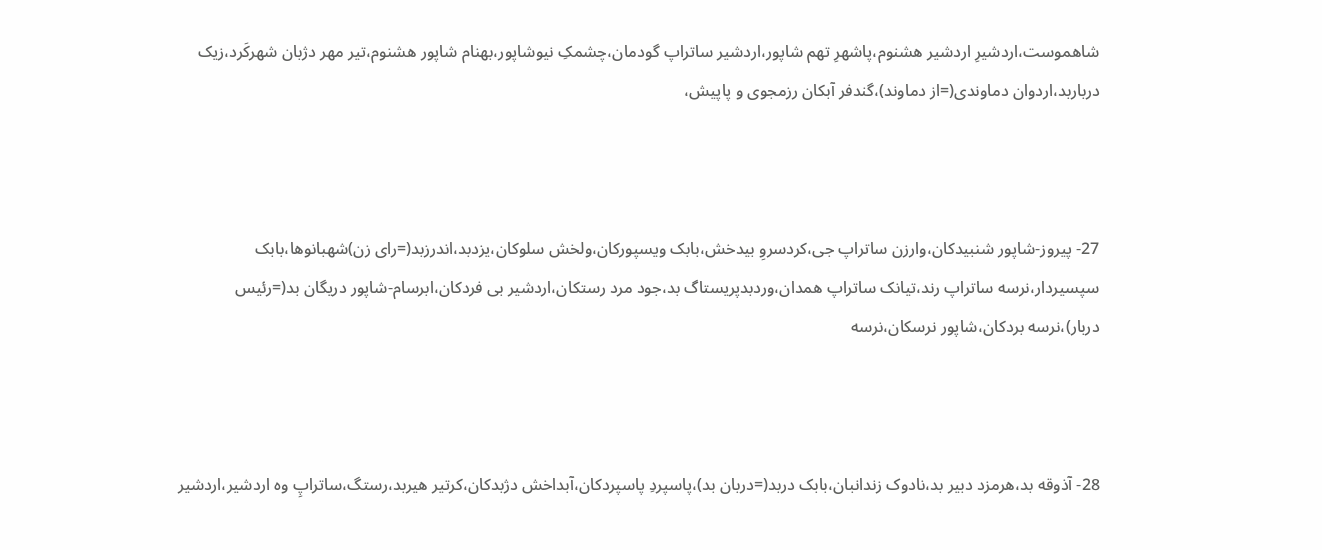شاهموست،اردشیرِ اردشیر هشنوم،پاشهرِ تهم شاپور،اردشیر ساتراپ گودمان،چشمکِ نیوشاپور،بهنام شاپور هشنوم،تیر مهر دژبان شهرکَرد،زیک درباربد،اردوان دماوندی(=از دماوند)،گندفر آبکان رزمجوی و پاپیش،



27- پیروز-شاپور شنبیدکان،وارزن ساتراپ جی،کردسروِ بیدخش،بابک ویسپورکان،ولخش سلوکان،یزدبد،اندرزبد(=رای زن)شهبانوها،بابک سپسیردار،نرسه ساتراپ رند،تیانک ساتراپ همدان،وردبدپریستاگ بد،جود مرد رستکان،اردشیر بی فردکان،ابرسام-شاپور دریگان بد(=رئیس دربار)،نرسه بردکان،شاپور نرسکان،نرسه



28- آذوقه بد،هرمزد دبیر بد،نادوک زندانبان،بابک دربد(=دربان بد)،پاسپردِ پاسپردکان،آبداخش دژبدکان،کرتیر هیربد،رستگ،ساتراپِ وه اردشیر،اردشیر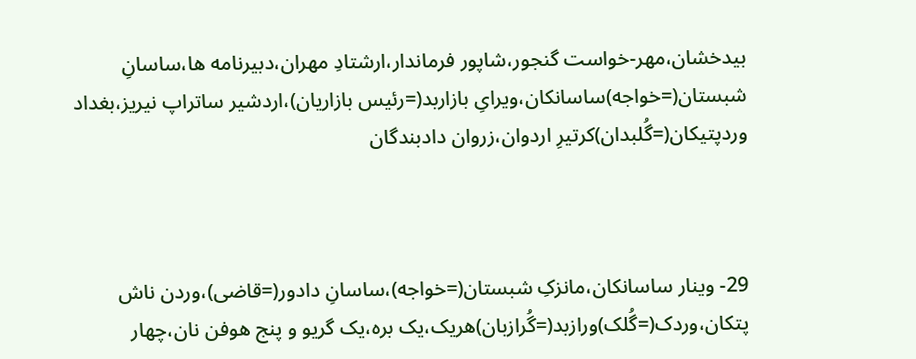بیدخشان،مهر-خواست گنجور،شاپور فرماندار،ارشتادِ مهران،دبیرنامه ها،ساسانِ شبستان(=خواجه)ساسانکان،ویرایِ بازاربد(=رئیس بازاریان)،اردشیر ساتراپ نیریز،بغداد وردپتیکان(=گُلبدان)کرتیرِ اردوان،زروان دادبندگان



29- وینار ساسانکان،مانزکِ شبستان(=خواجه)،ساسانِ دادور(=قاضی)،وردن ناش پتکان،وردک(=گُلک)ورازبد(=گُرازبان)هریک،یک بره،یک گریو و پنج هوفن نان،چهار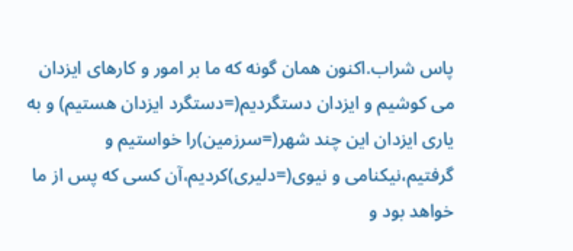پاس شراب.اکنون همان گونه که ما بر امور و کارهای ایزدان می کوشیم و ایزدان دستگردیم(=دستگرد ایزدان هستیم) و به یاری ایزدان این چند شهر(=سرزمین)را خواستیم و گرفتیم،نیکنامی و نیوی(=دلیری)کردیم،آن کسی که پس از ما خواهد بود و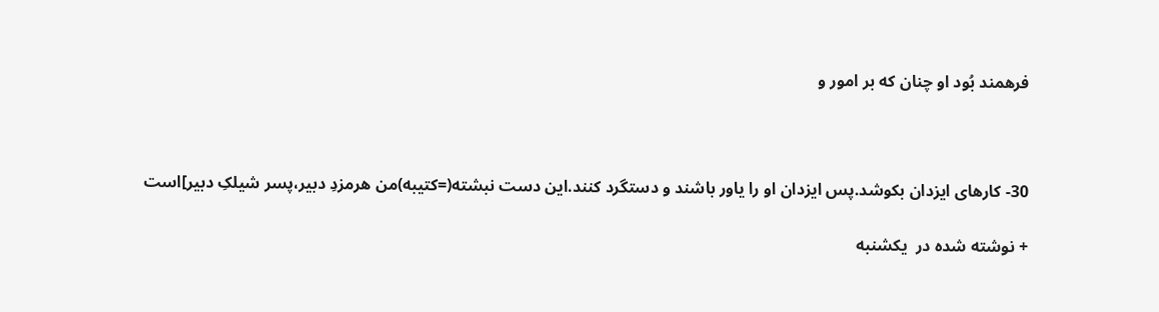فرهمند بُود او چنان که بر امور و



30- کارهای ایزدان بکوشد.پس ایزدان او را یاور باشند و دستگرد کنند.این دست نبشته(=کتیبه)من هرمزدِ دبیر،پسر شیلکِ دبیر]است

+ نوشته شده در  یکشنبه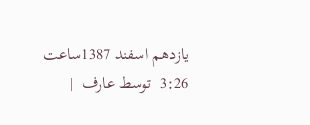یازدهم اسفند 1387ساعت 3:26  توسط عارف  |